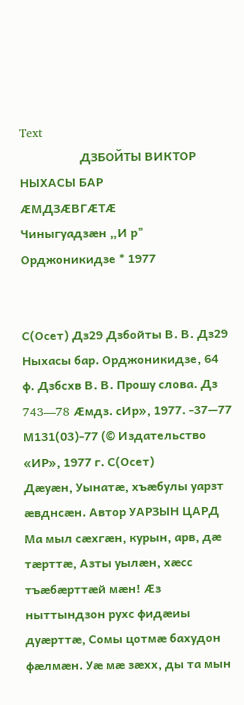Text
                    ДЗБОЙТЫ ВИКТОР
НЫХАСЫ БАР
ÆМДЗÆВГÆТÆ
Чиныгуадзæн „И р"
Орджоникидзе * 1977


С(Осет) Дз29 Дзбойты В. В. Дз29 Ныхасы бар. Орджоникидзе, 64 ф. Дзбсхв В. В. Прошу слова. Дз 743—78 Æмдз. сИр», 1977. -37—77 М131(03)-77 (© Издательство «ИР», 1977 г. С(Осет)
Дæуæн, Уынатæ, хъæбулы уарзт æвднсæн. Автор УАРЗЫН ЦАРД Ма мыл сæхгæн, курын, арв, дæ тæрттæ, Азты уылæн, хæсс тъæбæрттæй мæн! Æз ныттындзон рухс фидæиы дуæрттæ, Сомы цотмæ бахудон фæлмæн. Уæ мæ зæхх, ды та мын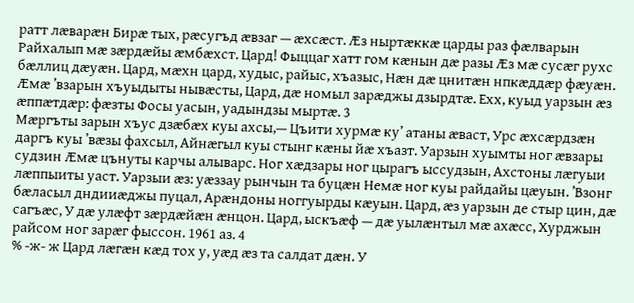ратт лæварæн Бирæ тых, рæсугъд æвзаг — æхсæст. Æз ныртæккæ царды раз фæлварын Райхалып мæ зæрдæйы æмбæхст. Цард! Фыццаг хатт гом кæнын дæ разы Æз мæ сусæг рухс бæллиц дæуæн. Цард, мæхн цард, худыс, райыс, хъазыс, Нæн дæ цнитæн нпкæддæр фæуæн. Æмæ ’взарын хъуыдыты нывæсты, Цард, дæ номыл зарæджы дзырдтæ. Ехх, куыд уарзын æз æппæтдæр: фæзты Фосы уасын, уадындзы мыртæ. 3
Мæргъты зарын хъус дзæбæх куы ахсы,— Цъити хурмæ ку’ атаны æваст, Урс æхсæрдзæн даргъ куы ’вæзы фахсыл, Айнæгыл куы стынг кæны йæ хъазт. Уарзын хуымты ног æвзары судзин Æмæ цънуты карчы алыварс. Ног хæдзары ног цырагъ ыссудзын, Ахстоны лæгуыи лæппыиты уаст. Уарзыи æз: уæззау рынчын та буцæн Немæ ног куы райдайы цæуын. ’Взонг бæласыл дндииæджы пуцал, Арæндоны ноггуырды кæуын. Цард, æз уарзын де стыр цин, дæ сагъæс, У дæ улæфт зæрдæйæн æнцон. Цард, ыскъæф — дæ уылæнтыл мæ ахæсс, Хурджын райсом ног зарæг фыссон. 1961 аз. 4
% -ж- ж Цард лæгæн кæд тох у, уæд æз та салдат дæн. У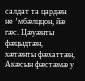салдат та цардæн не ’мбæлццон, йæ гæс. Цæуæнты фæцыдтæн, хæтæнты фæхаттæн, Акæсын фæстæмæ у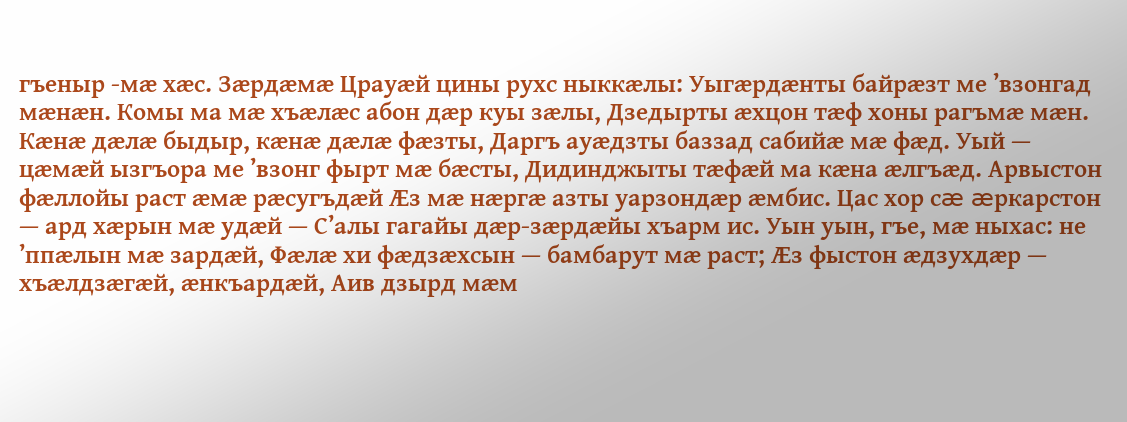гъеныр -мæ хæс. Зæрдæмæ Црауæй цины рухс ныккæлы: Уыгæрдæнты байрæзт ме ’взонгад мæнæн. Комы ма мæ хъæлæс абон дæр куы зæлы, Дзедырты æхцон тæф хоны рагъмæ мæн. Кæнæ дæлæ быдыр, кæнæ дæлæ фæзты, Даргъ ауæдзты баззад сабийæ мæ фæд. Уый — цæмæй ызгъора ме ’взонг фырт мæ бæсты, Дидинджыты тæфæй ма кæна æлгъæд. Арвыстон фæллойы раст æмæ рæсугъдæй Æз мæ нæргæ азты уарзондæр æмбис. Цас хор сæ æркарстон — ард хæрын мæ удæй — С’алы гагайы дæр-зæрдæйы хъарм ис. Уын уын, гъе, мæ ныхас: не ’ппæлын мæ зардæй, Фæлæ хи фæдзæхсын — бамбарут мæ раст; Æз фыстон æдзухдæр — хъæлдзæгæй, æнкъардæй, Аив дзырд мæм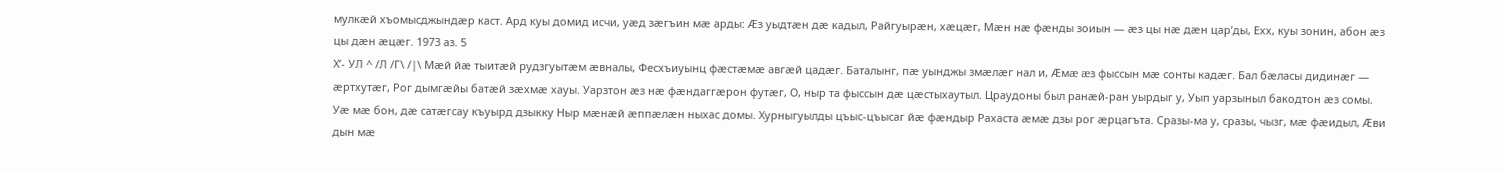мулкæй хъомысджындæр каст. Ард куы домид исчи, уæд зæгъин мæ арды: Æз уыдтæн дæ кадыл, Райгуырæн, хæцæг, Мæн нæ фæнды зоиын — æз цы нæ дæн цар’ды, Ехх, куы зонин, абон æз цы дæн æцæг. 1973 аз. 5
Х’- УЛ ^ /Л /Г\ /|\ Мæй йæ тыитæй рудзгуытæм æвналы, Фесхъиуынц фæстæмæ авгæй цадæг. Баталынг, пæ уынджы змæлæг нал и, Æмæ æз фыссын мæ сонты кадæг. Бал бæласы дидинæг — æртхутæг, Рог дымгæйы батæй зæхмæ хауы. Уарзтон æз нæ фæндаггæрон футæг, О, ныр та фыссын дæ цæстыхаутыл. Цраудоны был ранæй-ран уырдыг у, Уып уарзыныл бакодтон æз сомы. Уæ мæ бон, дæ сатæгсау къуырд дзыкку Ныр мæнæй æппæлæн ныхас домы. Хурныгуылды цъыс-цъысаг йæ фæндыр Рахаста æмæ дзы рог æрцагъта. Сразы-ма у, сразы, чызг, мæ фæидыл, Æви дын мæ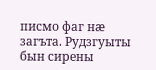писмо фаг нæ загъта. Рудзгуыты бын сирены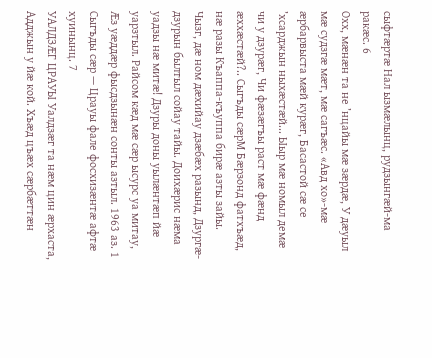сыфтæртæ Нал ызмæлынц, рудзынгæй-ма ракæс. 6
Охх, мæнæн та не ’нцайы мæ зæрдæ, У дæуыл мæ судзгæ мæт, мæ сагъæс. «Авд хо»-мæ æрбарвыста мæй курæг, Басастой сæ се ’хсарджын ныхæстæй... Ыыр мæ номыл демæ чи у дзурæг, Чи фæзæгъы раст мæ фæнд æххæстæй?.. Сыгъды сæрМ Бæрзонд фатхъæд, нæ разы Къаппа-къуппа бирæ азты зайы. Чызг, дæ ном дæхийау дзæбæх разынд, Дзургæ-дзурын былтыл сойау тайы. Доихæрис нæма уадзы нæ митæ! Дзуры доны уылæнтæп йæ уарзтыл. Райсом кæд мæ сæр ысурс уа митау, Æз уæддæр фысдзынæн сонты азтыл. 1963 аз. 1 Сыгъды сæр — Црауы фале фосхизæнтæ афтæ хуинынц. 7
УАЛДЗÆГ ЦРАУЫ Уалдзæг та нæм цин æрхаста, Адджын у йæ кой. Хъæд цъæх сæрбæттæн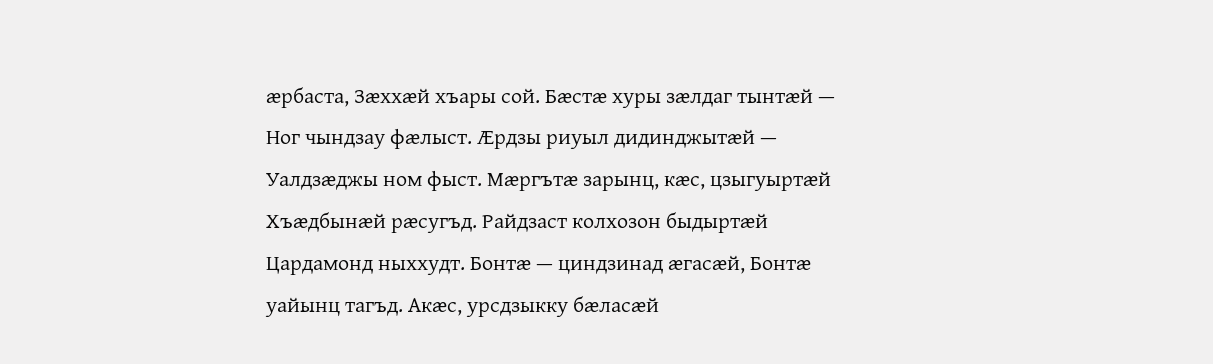æрбаста, Зæххæй хъары сой. Бæстæ хуры зæлдаг тынтæй — Ног чындзау фæлыст. Æрдзы риуыл дидинджытæй — Уалдзæджы ном фыст. Мæргътæ зарынц, кæс, цзыгуыртæй Хъæдбынæй рæсугъд. Райдзаст колхозон быдыртæй Цардамонд ныххудт. Бонтæ — циндзинад æгасæй, Бонтæ уайынц тагъд. Акæс, урсдзыкку бæласæй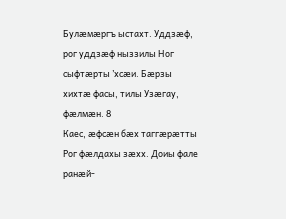Булæмæргъ ыстахт. Уддзæф, рог уддзæф ныззилы Ног сыфтæрты ’хсæи. Бæрзы хихтæ фасы, тилы Узæгау, фæлмæн. 8
Каес, æфсæн бæх таггæрæтты Рог фæлдахы зæхх. Доиы фале ранæй-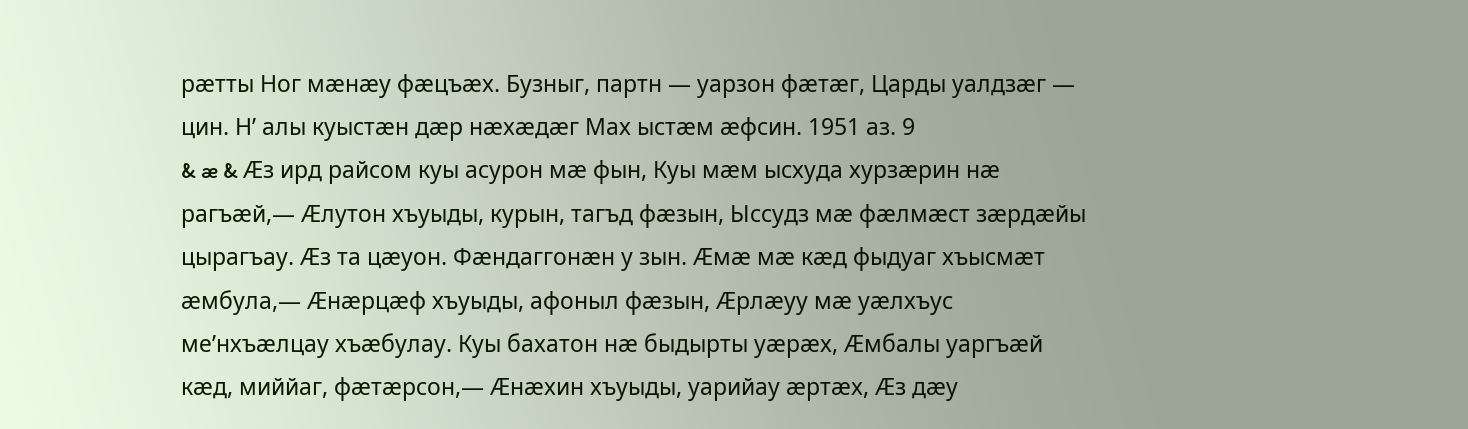рæтты Ног мæнæу фæцъæх. Бузныг, партн — уарзон фæтæг, Царды уалдзæг — цин. Н’ алы куыстæн дæр нæхæдæг Мах ыстæм æфсин. 1951 аз. 9
& æ & Æз ирд райсом куы асурон мæ фын, Куы мæм ысхуда хурзæрин нæ рагъæй,— Æлутон хъуыды, курын, тагъд фæзын, Ыссудз мæ фæлмæст зæрдæйы цырагъау. Æз та цæуон. Фæндаггонæн у зын. Æмæ мæ кæд фыдуаг хъысмæт æмбула,— Æнæрцæф хъуыды, афоныл фæзын, Æрлæуу мæ уæлхъус ме’нхъæлцау хъæбулау. Куы бахатон нæ быдырты уæрæх, Æмбалы уаргъæй кæд, миййаг, фæтæрсон,— Æнæхин хъуыды, уарийау æртæх, Æз дæу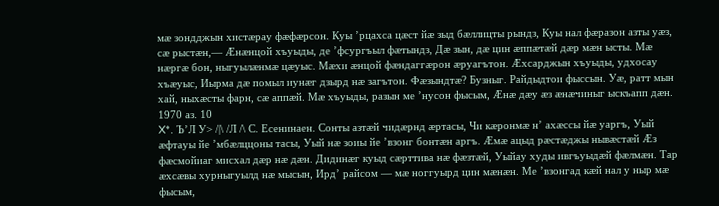мæ зондджын хистæрау фæфæрсон. Куы ’рцахса цæст йæ зыд бæллицты рындз, Куы нал фæразон азты уæз, сæ рыстæн,— Æнæнцой хъуыды, де ’фсургъыл фæтындз, Дæ зын, дæ цин æппæтæй дæр мæн ысты. Мæ нæргæ бон, ныгуылæнмæ цæуыс. Мæхи æнцой фæндаггæрон æруагътон. Æхсарджын хъуыды, удхосау хъæуыс, Иырма дæ помыл иунæг дзырд нæ загътон. Фæзындтæ? Бузныг. Райдыдтои фыссын. Уæ, ратт мын хай, ныхæсты фарн, сæ аппæй. Мæ хъуыды, разын ме ’нусон фысым, Æнæ дæу æз æнæчиныг ыскъапп дæн. 1970 аз. 10
X*. Ъ’Л У> /|\ /Л /\ С. Есенинаен. Сонты азтæй чидæрнд æртасы, Чи кæронмæ н’ ахæссы йæ уаргъ, Уый æфтауы йе ’мбæлццоны тасы, Уый нæ зоиы йе ’взонг бонтæн аргъ. Æмæ ацыд рæстæджы нывæстæй Æз фæсмойиаг мисхал дæр нæ дæн. Дидинæг куыд сæрттива нæ фæзтæй, Уыйау худы ивгъуыдæй фæлмæн. Тар æхсæвы хурныгуылд нæ мысын, Ирд’ райсом — мæ ноггуырд цин мæнæн. Ме ’взонгад кæй нал у ныр мæ фысым,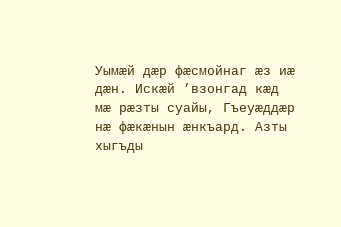Уымæй дæр фæсмойнаг æз иæ дæн. Искæй ’взонгад кæд мæ рæзты суайы, Гъеуæддæр нæ фæкæнын æнкъард. Азты хыгъды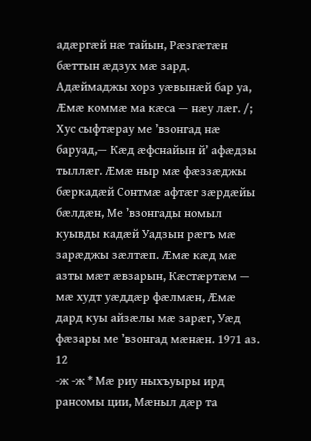адæргæй нæ тайын, Рæзгæтæн бæттын æдзух мæ зард. Адæймаджы хорз уæвынæй бар уа, Æмæ коммæ ма кæса — нæу лæг. /;
Хус сыфтæрау ме ’взонгад нæ баруад,— Кæд æфснайын й’ афæдзы тыллæг. Æмæ ныр мæ фæззæджы бæркадæй Сонтмæ афтæг зæрдæйы бæлдæн, Ме ’взонгады номыл куывды кадæй Уадзын рæгъ мæ зарæджы зæлтæп. Æмæ кæд мæ азты мæт æвзарын, Кæстæртæм — мæ худт уæддæр фæлмæн, Æмæ дард куы айзæлы мæ зарæг, Уæд фæзары ме ’взонгад мæнæн. 1971 аз. 12
-ж -ж * Мæ риу ныхъуыры ирд рансомы ции, Мæныл дæр та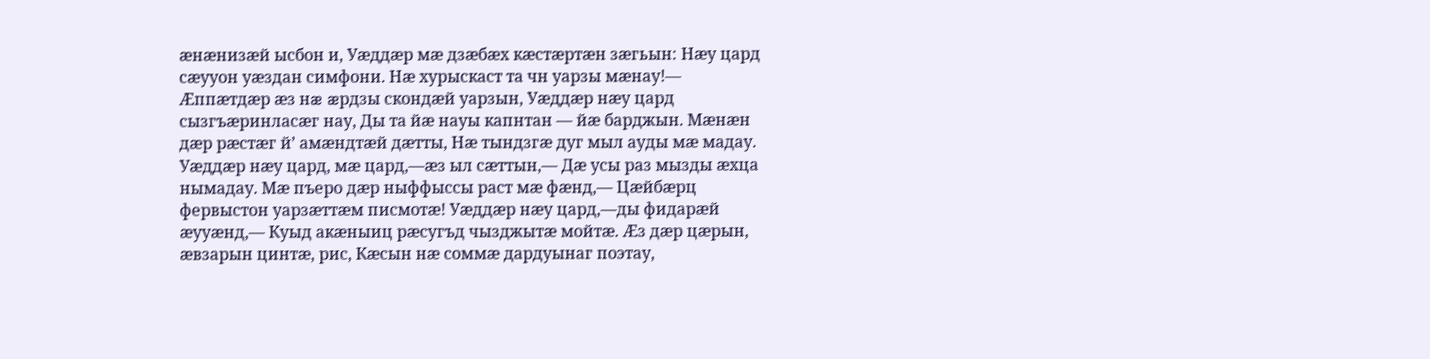æнæнизæй ысбон и, Уæддæр мæ дзæбæх кæстæртæн зæгьын: Нæу цард сæууон уæздан симфони. Нæ хурыскаст та чн уарзы мæнау!— Æппæтдæр æз нæ æрдзы скондæй уарзын, Уæддæр нæу цард сызгъæринласæг нау, Ды та йæ науы капнтан — йæ барджын. Мæнæн дæр рæстæг й’ амæндтæй дæтты, Нæ тындзгæ дуг мыл ауды мæ мадау. Уæддæр нæу цард, мæ цард,—æз ыл сæттын,— Дæ усы раз мызды æхца нымадау. Мæ пъеро дæр ныффыссы раст мæ фæнд,— Цæйбæрц фервыстон уарзæттæм писмотæ! Уæддæр нæу цард,—ды фидарæй æууæнд,— Куыд акæныиц рæсугъд чызджытæ мойтæ. Æз дæр цæрын, æвзарын цинтæ, рис, Кæсын нæ соммæ дардуынаг поэтау,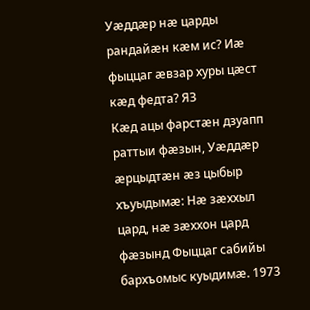Уæддæр нæ царды рандайæн кæм ис? Иæ фыццаг æвзар хуры цæст кæд федта? ЯЗ
Кæд ацы фарстæн дзуапп раттыи фæзын, Уæддæр æрцыдтæн æз цыбыр хъуыдымæ: Нæ зæххыл цард, нæ зæххон цард фæзынд Фыццаг сабийы бархъомыс куыдимæ. 1973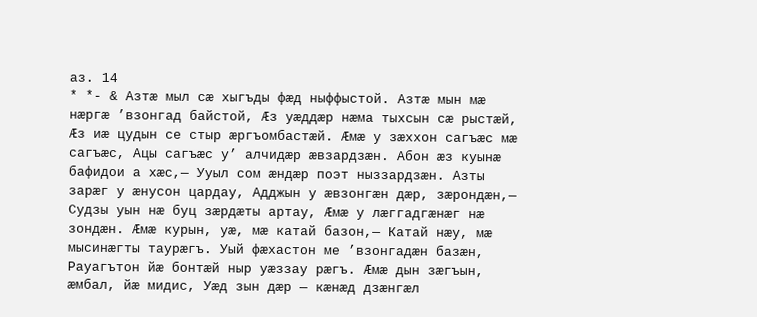аз. 14
* *- & Азтæ мыл сæ хыгъды фæд ныффыстой. Азтæ мын мæ нæргæ ’взонгад байстой, Æз уæддæр нæма тыхсын сæ рыстæй, Æз иæ цудын се стыр æргъомбастæй. Æмæ у зæххон сагъæс мæ сагъæс, Ацы сагъæс у’ алчидæр æвзардзæн. Абон æз куынæ бафидои а хæс,— Ууыл сом æндæр поэт ныззардзæн. Азты зарæг у æнусон цардау, Адджын у æвзонгæн дæр, зæрондæн,— Судзы уын нæ буц зæрдæты артау, Æмæ у лæггадгæнæг нæ зондæн. Æмæ курын, уæ, мæ катай базон,— Катай нæу, мæ мысинæгты таурæгъ. Уый фæхастон ме ’взонгадæн базæн, Рауагътон йæ бонтæй ныр уæззау рæгъ. Æмæ дын зæгъын, æмбал, йæ мидис, Уæд зын дæр — кæнæд дзæнгæл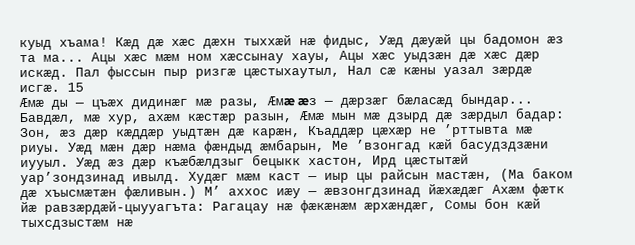куыд хъама! Кæд дæ хæс дæхн тыххæй нæ фидыс, Уæд дæуæй цы бадомон æз та ма... Ацы хæс мæм ном хæссынау хауы, Ацы хæс уыдзæн дæ хæс дæр искæд. Пал фыссын пыр ризгæ цæстыхаутыл, Нал сæ кæны уазал зæрдæ исгæ. 15
Æмæ ды — цъæх дидинæг мæ разы, Æмæ æз — дæрзæг бæласæд бындар... Бавдæл, мæ хур, ахæм кæстæр разын, Æмæ мын мæ дзырд дæ зæрдыл бадар: Зон, æз дæр кæддæр уыдтæн дæ карæн, Къаддæр цæхæр не ’рттывта мæ риуы. Уæд мæн дæр нæма фæндыд æмбарын, Ме ’взонгад кæй басудздзæни иууыл. Уæд æз дæр къæбæлдзыг бецыкк хастон, Ирд цæстытæй уар’зондзинад ивылд. Худæг мæм каст — иыр цы райсын мастæн, (Ма баком дæ хъысмæтæн фæливын.) М’ аххос иæу — æвзонгдзинад йæхæдæг Ахæм фæтк йæ равзæрдæй-цыууагъта: Рагацау нæ фæкæнæм æрхæндæг, Сомы бон кæй тыхсдзыстæм нæ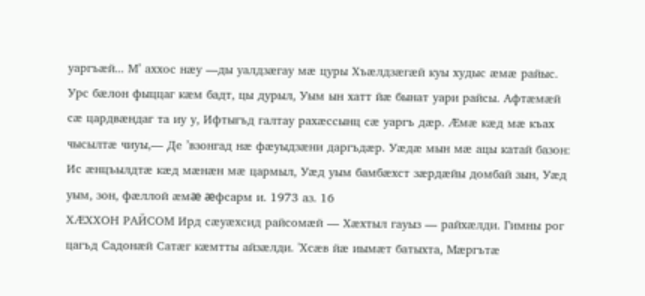уаргъæй... М’ аххос нæу —ды уалдзæгау мæ цуры Хъæлдзæгæй куы худыс æмæ райыс. Урс бæлон фыццаг кæм бадт, цы дурыл, Уым ын хатт йæ бынат уари райсы. Афтæмæй сæ цардвæндаг та иу у, Ифтыгъд галтау рахæссынц сæ уаргъ дæр. Æмæ кæд мæ къах чысылтæ чиуы,— Де ’взонгад нæ фæуыдзæни даргъдæр. Уæдæ мын мæ ацы катай базон: Ис æнцъылдтæ кæд мæнæн мæ цармыл, Уæд уым бамбæхст зæрдæйы домбай зын, Уæд уым, зон, фæллой æмæ æфсарм и. 1973 аз. 16
ХÆХХОН РАЙСОМ Ирд сæуæхсид райсомæй — Хæхтыл гауыз — райхæлди. Гимны рог цагъд Садонæй Сатæг кæмтты айзæлди. 'Хсæв йæ иымæт батыхта, Мæргътæ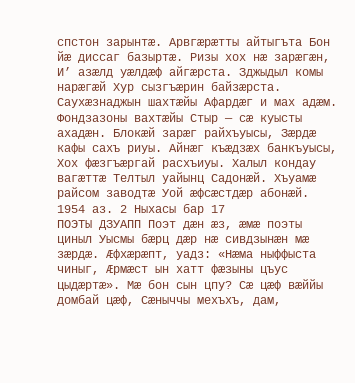спстон зарынтæ. Арвгæрæтты айтыгъта Бон йæ диссаг базыртæ. Ризы хох нæ зарæгæн, И’ азæлд уæлдæф айгæрста. Зджыдыл комы нарæгæй Хур сызгъæрин байзæрста. Саухæзнаджын шахтæйы Афардæг и мах адæм. Фондзазоны вахтæйы Стыр — сæ куысты ахадæн. Блокæй зарæг райхъуысы, Зæрдæ кафы сахъ риуы. Айнæг къæдзæх банкъуысы, Хох фæзгъæргай расхъиуы. Халыл кондау вагæттæ Телтыл уайынц Садонæй. Хъуамæ райсом заводтæ Уой æфсæстдæр абонæй. 1954 аз. 2 Ныхасы бар 17
ПОЭТЫ ДЗУАПП Поэт дæн æз, æмæ поэты циныл Уысмы бæрц дæр нæ сивдзынæн мæ зæрдæ. Æфхæрæпт, уадз: «Нæма ныффыста чиныг, Æрмæст ын хатт фæзыны цъус цыдæртæ». Мæ бон сын цпу? Сæ цæф вæййы домбай цæф, Сæныччы мехъхъ, дам,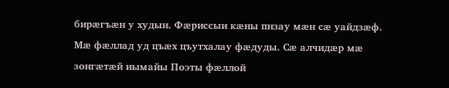бирæгъæн у худын. Фæриссыи кæны пнзау мæн сæ уайдзæф. Мæ фæллад уд цъæх цъутхалау фæдуды. Сæ алчидæр мæ зонгæтæй иымайы Поэты фæллой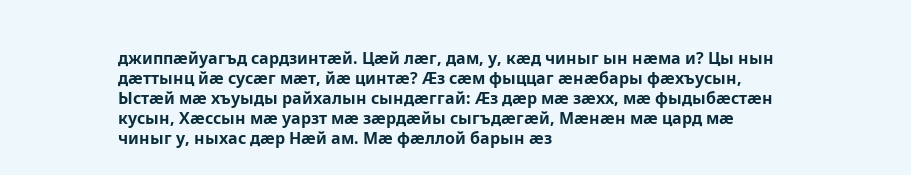джиппæйуагъд сардзинтæй. Цæй лæг, дам, у, кæд чиныг ын нæма и? Цы нын дæттынц йæ сусæг мæт, йæ цинтæ? Æз сæм фыццаг æнæбары фæхъусын, Ыстæй мæ хъуыды райхалын сындæггай: Æз дæр мæ зæхх, мæ фыдыбæстæн кусын, Хæссын мæ уарзт мæ зæрдæйы сыгъдæгæй, Мæнæн мæ цард мæ чиныг у, ныхас дæр Нæй ам. Мæ фæллой барын æз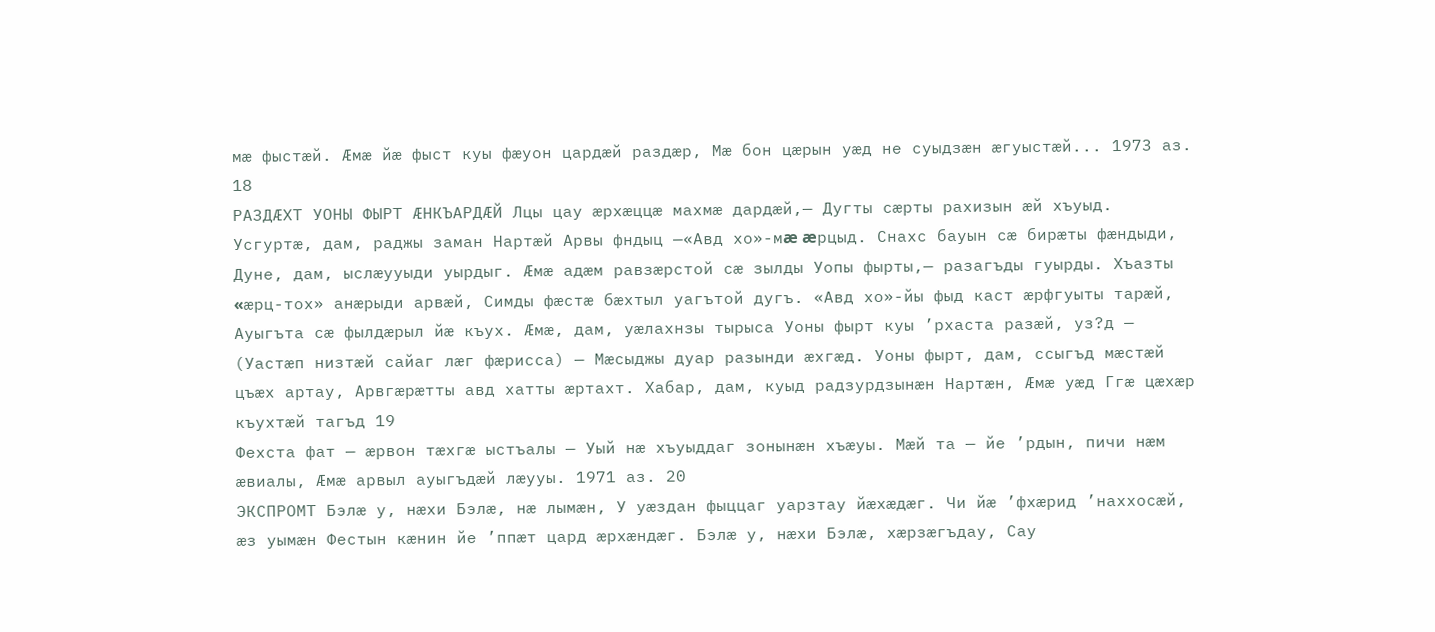мæ фыстæй. Æмæ йæ фыст куы фæуон цардæй раздæр, Мæ бон цæрын уæд не суыдзæн æгуыстæй... 1973 аз. 18
РАЗДÆХТ УОНЫ ФЫРТ ÆНКЪАРДÆЙ Лцы цау æрхæццæ махмæ дардæй,— Дугты сæрты рахизын æй хъуыд. Усгуртæ, дам, раджы заман Нартæй Арвы фндыц —«Авд хо»-мæ æрцыд. Снахс бауын сæ бирæты фæндыди, Дуне, дам, ыслæууыди уырдыг. Æмæ адæм равзæрстой сæ зылды Уопы фырты,— разагъды гуырды. Хъазты «æрц-тох» анæрыди арвæй, Симды фæстæ бæхтыл уагътой дугъ. «Авд хо»-йы фыд каст æрфгуыты тарæй, Ауыгъта сæ фылдæрыл йæ къух. Æмæ, дам, уæлахнзы тырыса Уоны фырт куы ’рхаста разæй, уз?д — (Уастæп низтæй сайаг лæг фæрисса) — Мæсыджы дуар разынди æхгæд. Уоны фырт, дам, ссыгъд мæстæй цъæх артау, Арвгæрæтты авд хатты æртахт. Хабар, дам, куыд радзурдзынæн Нартæн, Æмæ уæд Ггæ цæхæр къухтæй тагъд 19
Фехста фат — æрвон тæхгæ ыстъалы — Уый нæ хъуыддаг зонынæн хъæуы. Мæй та — йе ’рдын, пичи нæм æвиалы, Æмæ арвыл ауыгъдæй лæууы. 1971 аз. 20
ЭКСПРОМТ Бэлæ у, нæхи Бэлæ, нæ лымæн, У уæздан фыццаг уарзтау йæхæдæг. Чи йæ ’фхæрид ’наххосæй, æз уымæн Фестын кæнин йе ’ппæт цард æрхæндæг. Бэлæ у, нæхи Бэлæ, хæрзæгъдау, Сау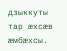дзыккуты тар æхсæв æмбæхсы.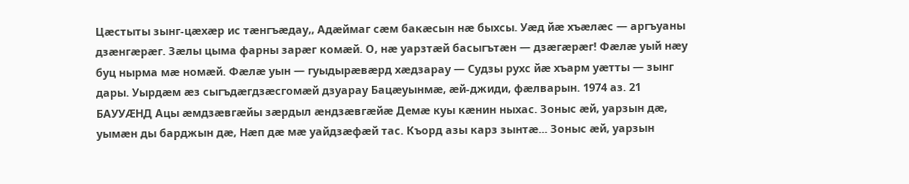Цæстыты зынг-цæхæр ис тæнгъæдау,, Адæймаг сæм бакæсын нæ быхсы. Уæд йæ хъæлæс — аргъуаны дзæнгæрæг. Зæлы цыма фарны зарæг комæй. О, нæ уарзтæй басыгътæн — дзæгæрæг! Фæлæ уый нæу буц нырма мæ номæй. Фæлæ уын — гуыдырæвæрд хæдзарау — Судзы рухс йæ хъарм уæтты — зынг дары. Уырдæм æз сыгъдæгдзæсгомæй дзуарау Бацæуынмæ, æй-джиди, фæлварын. 1974 аз. 21
БАУУÆНД Ацы æмдзæвгæйы зæрдыл æндзæвгæйæ Демæ куы кæнин ныхас. Зоныс æй, уарзын дæ, уымæн ды барджын дæ, Нæп дæ мæ уайдзæфæй тас. Къорд азы карз зынтæ... Зоныс æй, уарзын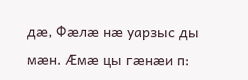дæ, Фæлæ нæ уарзыс ды мæн. Æмæ цы гæнæи п: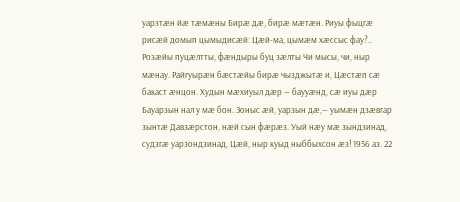уарзтæн йæ тæмæны Бирæ дæ, бирæ мæтæн. Риуы фыцгæ рисæй домып цымыдисæй: Цæй-ма, цымæм хæссыс фау?.. Розæйы пуцæлтты, фæндыры буц зæлты Чи мысы, чи, ныр мæнау. Райгуырæн бæстæйы бирæ чызджытæ и, Цæстæп сæ бакаст æнцон. Худын мæхиуыл дæр — баууæнд, сæ иуы дæр Бауарзын нал у мæ бон. Зоныс æй, уарзын дæ,— уымæн дзæвгар зынтæ Давзæрстон, нæй сын фæрæз. Уый нæу мæ зындзинад, судзгæ уарзондзинад, Цæй, ныр куыд ныббыхсон æз! 1956 аз. 22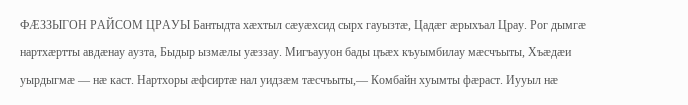ФÆЗЗЫГОН РАЙСОМ ЦРАУЫ Бантыдта хæхтыл сæуæхсид сырх гауызтæ, Цадæг æрыхъал Црау. Рог дымгæ нартхæртты авдæнау аузта, Быдыр ызмæлы уæззау. Мигъаууон бады цъæх къуымбилау мæсчъыты, Хъæдæи уырдыгмæ — нæ каст. Нартхоры æфсиртæ нал уидзæм тæсчъыты,— Комбайн хуымты фæраст. Иууыл нæ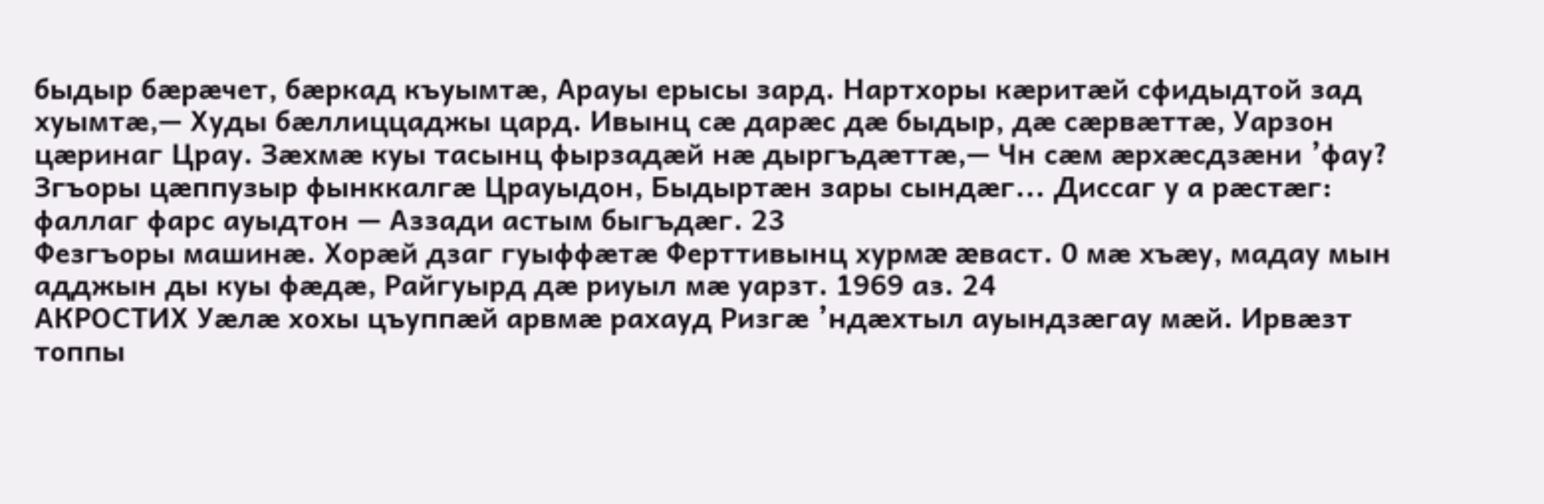быдыр бæрæчет, бæркад къуымтæ, Арауы ерысы зард. Нартхоры кæритæй сфидыдтой зад хуымтæ,— Худы бæллиццаджы цард. Ивынц сæ дарæс дæ быдыр, дæ сæрвæттæ, Уарзон цæринаг Црау. Зæхмæ куы тасынц фырзадæй нæ дыргъдæттæ,— Чн сæм æрхæсдзæни ’фау? Згъоры цæппузыр фынккалгæ Црауыдон, Быдыртæн зары сындæг... Диссаг у а рæстæг: фаллаг фарс ауыдтон — Аззади астым быгъдæг. 23
Фезгъоры машинæ. Хорæй дзаг гуыффæтæ Ферттивынц хурмæ æваст. 0 мæ хъæу, мадау мын адджын ды куы фæдæ, Райгуырд дæ риуыл мæ уарзт. 1969 аз. 24
АКРОСТИХ Уæлæ хохы цъуппæй арвмæ рахауд Ризгæ ’ндæхтыл ауындзæгау мæй. Ирвæзт топпы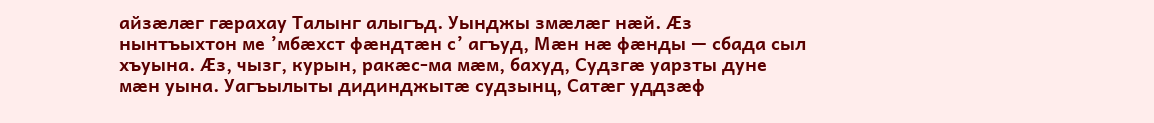айзæлæг гæрахау Талынг алыгъд. Уынджы змæлæг нæй. Æз нынтъыхтон ме ’мбæхст фæндтæн с’ агъуд, Мæн нæ фæнды — сбада сыл хъуына. Æз, чызг, курын, ракæс-ма мæм, бахуд, Судзгæ уарзты дуне мæн уына. Уагъылыты дидинджытæ судзынц, Сатæг уддзæф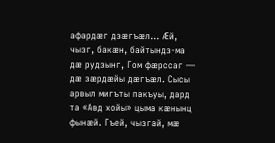афардæг дзæгъæл... Æй, чызг, бакæн, байтындз-ма дæ рудзынг, Гом фæрссаг — дæ зæрдæйы дæгъæл. Сысы арвыл мигъты пакъуы, дард та «Авд хойы» цыма кæнынц фынæй. Гъей, чызгай, мæ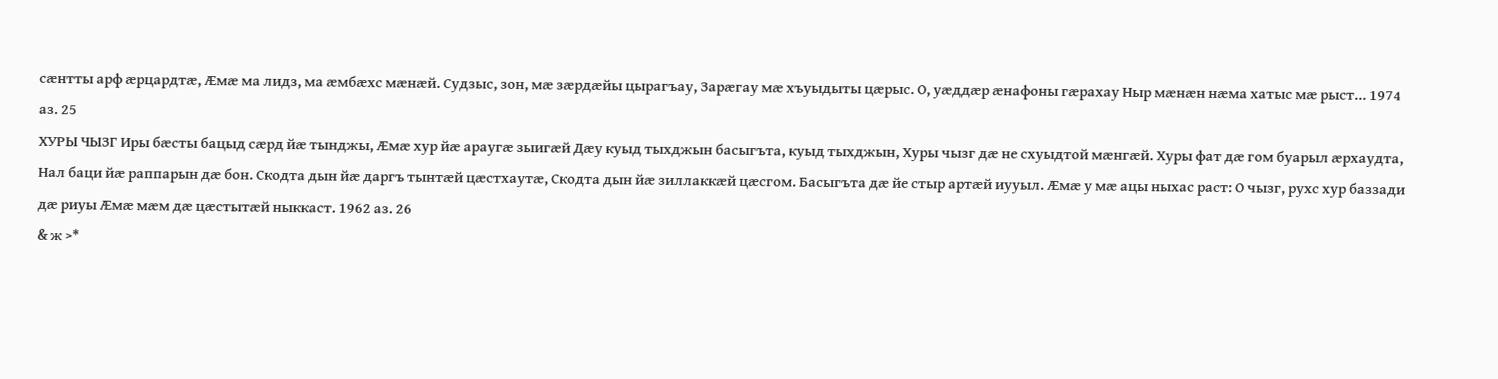сæнтты арф æрцардтæ, Æмæ ма лидз, ма æмбæхс мæнæй. Судзыс, зон, мæ зæрдæйы цырагъау, Зарæгау мæ хъуыдыты цæрыс. О, уæддæр æнафоны гæрахау Ныр мæнæн нæма хатыс мæ рыст... 1974 аз. 25
ХУРЫ ЧЫЗГ Иры бæсты бацыд сæрд йæ тынджы, Æмæ хур йæ араугæ зыигæй Дæу куыд тыхджын басыгъта, куыд тыхджын, Хуры чызг дæ не схуыдтой мæнгæй. Хуры фат дæ гом буарыл æрхаудта, Нал баци йæ раппарын дæ бон. Скодта дын йæ даргъ тынтæй цæстхаутæ, Скодта дын йæ зиллаккæй цæсгом. Басыгъта дæ йе стыр артæй иууыл. Æмæ у мæ ацы ныхас раст: О чызг, рухс хур баззади дæ риуы Æмæ мæм дæ цæстытæй ныккаст. 1962 аз. 26
& ж >*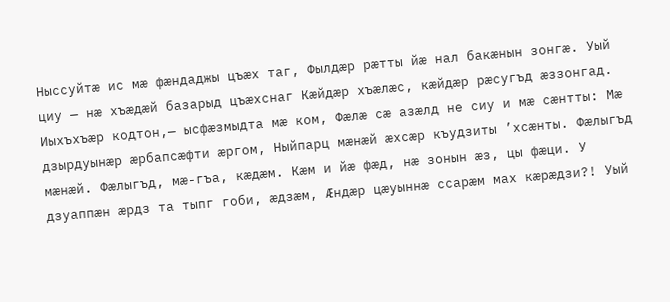Ныссуйтæ ис мæ фæндаджы цъæх таг, Фылдæр рæтты йæ нал бакæнын зонгæ. Уый циу — нæ хъæдæй базарыд цъæхснаг Кæйдæр хъæлæс, кæйдæр рæсугъд æззонгад. Иыхъхъæр кодтон,— ысфæзмыдта мæ ком, Фæлæ сæ азæлд не сиу и мæ сæнтты: Мæ дзырдуынæр æрбапсæфти æргом, Ныйпарц мæнæй æхсæр къудзиты ’хсæнты. Фæлыгъд мæнæй. Фæлыгъд, мæ-гъа, кæдæм. Кæм и йæ фæд, нæ зонын æз, цы фæци. У дзуаппæн æрдз та тыпг гоби, æдзæм, Æндæр цæуыннæ ссарæм мах кæрæдзи?! Уый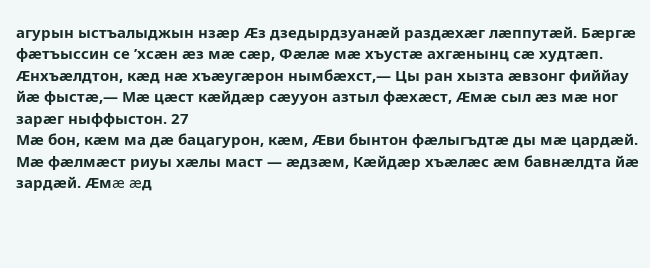агурын ыстъалыджын нзæр Æз дзедырдзуанæй раздæхæг лæппутæй. Бæргæ фæтъыссин се ’хсæн æз мæ сæр, Фæлæ мæ хъустæ ахгæнынц сæ худтæп. Æнхъæлдтон, кæд нæ хъæугæрон нымбæхст,— Цы ран хызта æвзонг фиййау йæ фыстæ,— Мæ цæст кæйдæр сæууон азтыл фæхæст, Æмæ сыл æз мæ ног зарæг ныффыстон. 27
Мæ бон, кæм ма дæ бацагурон, кæм, Æви бынтон фæлыгъдтæ ды мæ цардæй. Мæ фæлмæст риуы хæлы маст — æдзæм, Кæйдæр хъæлæс æм бавнæлдта йæ зардæй. Æмæ æд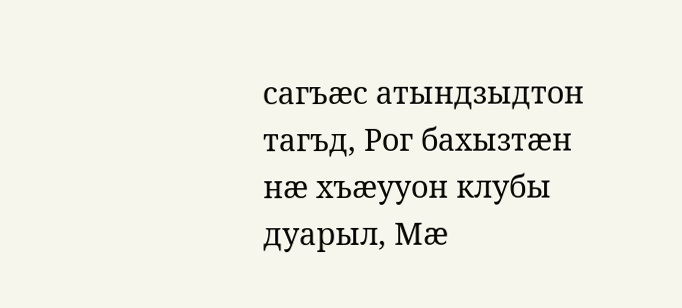сагъæс атындзыдтон тагъд, Рог бахызтæн нæ хъæууон клубы дуарыл, Мæ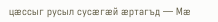цæссыг русыл сусæгæй æртагъд — Мæ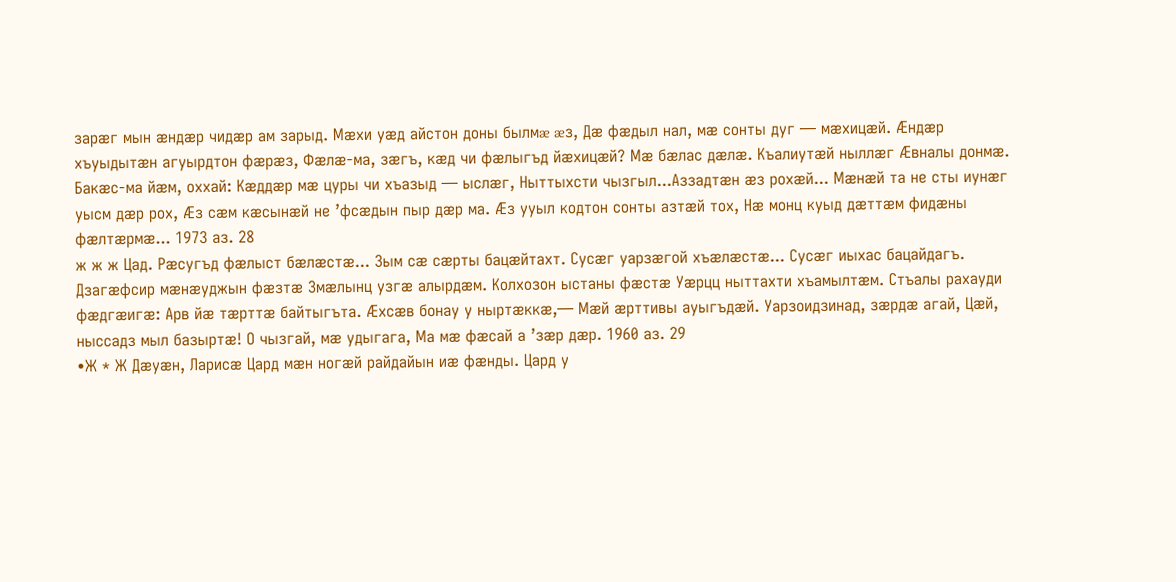зарæг мын æндæр чидæр ам зарыд. Мæхи уæд айстон доны былмæ æз, Дæ фæдыл нал, мæ сонты дуг — мæхицæй. Æндæр хъуыдытæн агуырдтон фæрæз, Фæлæ-ма, зæгъ, кæд чи фæлыгъд йæхицæй? Мæ бæлас дæлæ. Къалиутæй ныллæг Æвналы донмæ. Бакæс-ма йæм, оххай: Кæддæр мæ цуры чи хъазыд — ыслæг, Ныттыхсти чызгыл...Аззадтæн æз рохæй... Мæнæй та не сты иунæг уысм дæр рох, Æз сæм кæсынæй не ’фсæдын пыр дæр ма. Æз ууыл кодтон сонты азтæй тох, Нæ монц куыд дæттæм фидæны фæлтæрмæ... 1973 аз. 28
ж ж ж Цад. Рæсугъд фæлыст бæлæстæ... Зым сæ сæрты бацæйтахт. Сусæг уарзæгой хъæлæстæ... Сусæг иыхас бацайдагъ. Дзагæфсир мæнæуджын фæзтæ Змæлынц узгæ алырдæм. Колхозон ыстаны фæстæ Уæрцц ныттахти хъамылтæм. Стъалы рахауди фæдгæигæ: Арв йæ тæрттæ байтыгъта. Æхсæв бонау у ныртæккæ,— Мæй æрттивы ауыгъдæй. Уарзоидзинад, зæрдæ агай, Цæй, ныссадз мыл базыртæ! О чызгай, мæ удыгага, Ма мæ фæсай а ’зæр дæр. 1960 аз. 29
•Ж * Ж Дæуæн, Ларисæ Цард мæн ногæй райдайын иæ фæнды. Цард у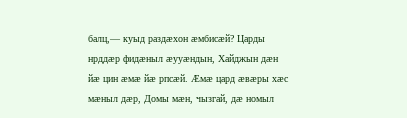балц,— куыд раздæхон æмбисæй? Царды нрддæр фидæныл æууæндын, Хайджын дæн йæ цин æмæ йæ рпсæй. Æмæ цард æвæры хæс мæныл дæр, Домы мæн, чызгай, дæ номыл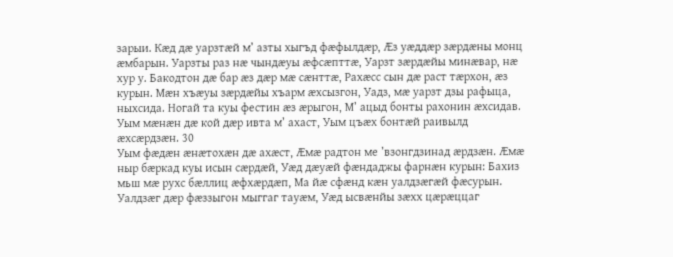зарыи. Кæд дæ уарзтæй м’ азты хыгъд фæфылдæр, Æз уæддæр зæрдæны монц æмбарын. Уарзты раз нæ чындæуы æфсæпттæ, Уарзт зæрдæйы минæвар, нæ хур у. Бакодтон дæ бар æз дæр мæ сæнттæ, Рахæсс сын дæ раст тæрхон, æз курын. Мæн хъæуы зæрдæйы хъарм æхсызгон, Уадз, мæ уарзт дзы рафыца, ныхсида. Ногай та куы фестин æз æрыгон, М’ ацыд бонты рахонин æхсидав. Уым мæнæн дæ кой дæр ивта м’ ахаст, Уым цъæх бонтæй раивылд æхсæрдзæн. 30
Уым фæдæн æнæтохæн дæ ахæст, Æмæ радтон ме ’взонгдзинад æрдзæн. Æмæ ныр бæркад куы исын сæрдæй, Уæд дæуæй фæндаджы фарнæн курын: Бахиз мьш мæ рухс бæллиц æфхæрдæп, Ма йæ сфæнд кæн уалдзæгæй фæсурын. Уалдзæг дæр фæззыгон мыггаг тауæм, Уæд ысвæнйы зæхх цæрæццаг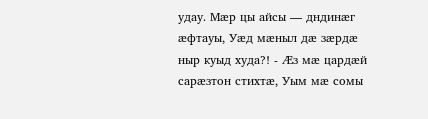удау. Мæр цы айсы — дндинæг æфтауы, Уæд мæныл дæ зæрдæ ныр куыд худа?! - Æз мæ цардæй сарæзтон стихтæ, Уым мæ сомы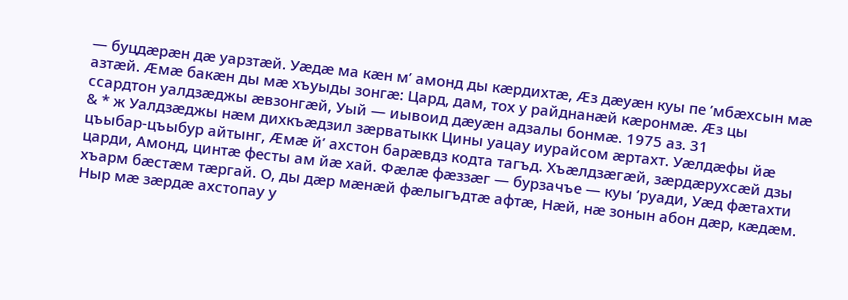— буцдæрæн дæ уарзтæй. Уæдæ ма кæн м’ амонд ды кæрдихтæ, Æз дæуæн куы пе ’мбæхсын мæ азтæй. Æмæ бакæн ды мæ хъуыды зонгæ: Цард, дам, тох у райднанæй кæронмæ. Æз цы ссардтон уалдзæджы æвзонгæй, Уый — иывоид дæуæн адзалы бонмæ. 1975 аз. 31
& * ж Уалдзæджы нæм дихкъæдзил зæрватыкк Цины уацау иурайсом æртахт. Уæлдæфы йæ цъыбар-цъыбур айтынг, Æмæ й’ ахстон барæвдз кодта тагъд. Хъæлдзæгæй, зæрдæрухсæй дзы царди, Амонд, цинтæ фесты ам йæ хай. Фæлæ фæззæг — бурзачъе — куы ’руади, Уæд фæтахти хъарм бæстæм тæргай. О, ды дæр мæнæй фæлыгъдтæ афтæ, Нæй, нæ зонын абон дæр, кæдæм. Ныр мæ зæрдæ ахстопау у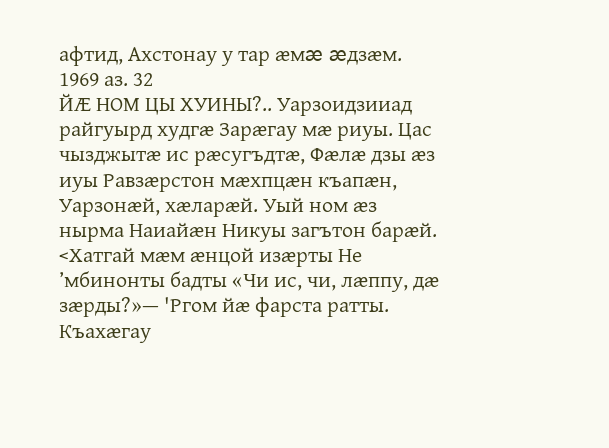афтид, Ахстонау у тар æмæ æдзæм. 1969 аз. 32
ЙÆ НОМ ЦЫ ХУИНЫ?.. Уарзоидзииад райгуырд худгæ Зарæгау мæ риуы. Цас чызджытæ ис рæсугъдтæ, Фæлæ дзы æз иуы Равзæрстон мæхпцæн къапæн, Уарзонæй, хæларæй. Уый ном æз нырма Наиайæн Никуы загътон барæй. <Хатгай мæм æнцой изæрты Не ’мбинонты бадты «Чи ис, чи, лæппу, дæ зæрды?»— 'Ргом йæ фарста ратты. Къахæгау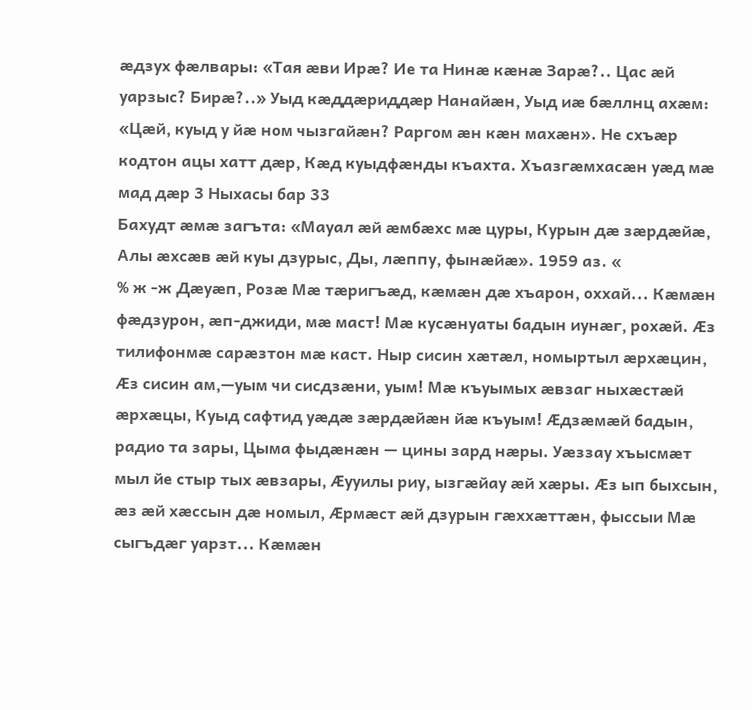æдзух фæлвары: «Тая æви Ирæ? Ие та Нинæ кæнæ Зарæ?.. Цас æй уарзыс? Бирæ?..» Уыд кæддæриддæр Нанайæн, Уыд иæ бæллнц ахæм: «Цæй, куыд у йæ ном чызгайæн? Раргом æн кæн махæн». Не схъæр кодтон ацы хатт дæр, Кæд куыдфæнды къахта. Хъазгæмхасæн уæд мæ мад дæр 3 Ныхасы бар 33
Бахудт æмæ загъта: «Мауал æй æмбæхс мæ цуры, Курын дæ зæрдæйæ, Алы æхсæв æй куы дзурыс, Ды, лæппу, фынæйæ». 1959 аз. «
% ж -ж Дæуæп, Розæ Мæ тæригъæд, кæмæн дæ хъарон, оххай... Кæмæн фæдзурон, æп-джиди, мæ маст! Мæ кусæнуаты бадын иунæг, рохæй. Æз тилифонмæ сарæзтон мæ каст. Ныр сисин хæтæл, номыртыл æрхæцин, Æз сисин ам,—уым чи сисдзæни, уым! Мæ къуымых æвзаг ныхæстæй æрхæцы, Куыд сафтид уæдæ зæрдæйæн йæ къуым! Æдзæмæй бадын, радио та зары, Цыма фыдæнæн — цины зард нæры. Уæззау хъысмæт мыл йе стыр тых æвзары, Æууилы риу, ызгæйау æй хæры. Æз ып быхсын, æз æй хæссын дæ номыл, Æрмæст æй дзурын гæххæттæн, фыссыи Мæ сыгъдæг уарзт... Кæмæн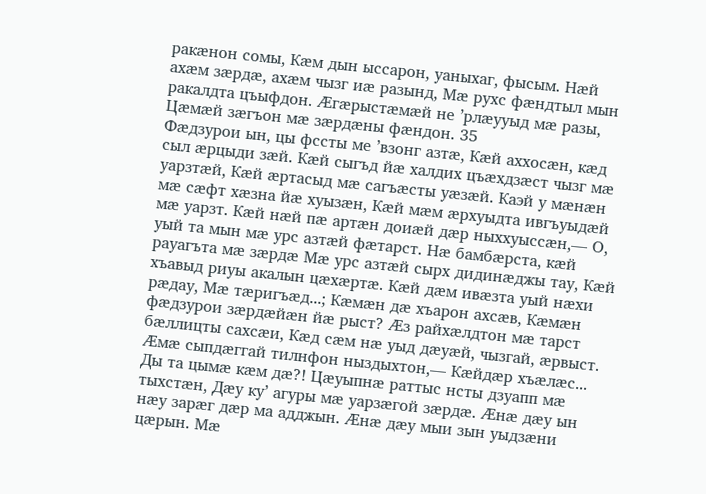ракæнон сомы, Кæм дын ыссарон, уаныхаг, фысым. Нæй ахæм зæрдæ, ахæм чызг иæ разынд, Мæ рухс фæндтыл мын ракалдта цъыфдон. Æгæрыстæмæй не ’рлæууыд мæ разы, Цæмæй зæгъон мæ зæрдæны фæндон. 35
Фæдзурои ын, цы фссты ме ’взонг азтæ, Кæй аххосæн, кæд сыл æрцыди зæй. Кæй сыгъд йæ халдих цъæхдзæст чызг мæ уарзтæй, Кæй æртасыд мæ сагъæсты уæзæй. Каэй у мæнæн мæ сæфт хæзна йæ хуызæн, Кæй мæм æрхуыдта ивгъуыдæй мæ уарзт. Кæй нæй пæ артæн доиæй дæр ныххуыссæн,— О, уый та мын мæ урс азтæй фæтарст. Нæ бамбæрста, кæй рауагъта мæ зæрдæ Мæ урс азтæй сырх дидинæджы тау, Кæй хъавыд риуы акалын цæхæртæ. Кæй дæм ивæзта уый нæхи рæдау, Мæ тæригъæд...; Кæмæн дæ хъарон ахсæв, Кæмæн фæдзурои зæрдæйæн йæ рыст? Æз райхæлдтон мæ тарст бæллицты сахсæи, Кæд сæм нæ уыд дæуæй, чызгай, æрвыст. Æмæ сыпдæггай тилнфон ныздыхтон,— Кæйдæр хъæлæс... Ды та цымæ кæм дæ?! Цæуыпнæ раттыс нсты дзуапп мæ тыхстæн, Дæу ку’ агуры мæ уарзæгой зæрдæ. Æнæ дæу ын нæу зарæг дæр ма адджын. Æнæ дæу мыи зын уыдзæни цæрын. Мæ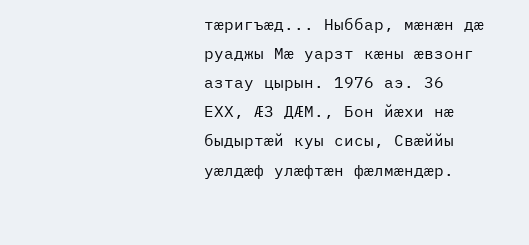тæригъæд... Ныббар, мæнæн дæ руаджы Мæ уарзт кæны æвзонг азтау цырын. 1976 аэ. 36
ЕХХ, ÆЗ ДÆМ., Бон йæхи нæ быдыртæй куы сисы, Свæййы уæлдæф улæфтæн фæлмæндæр.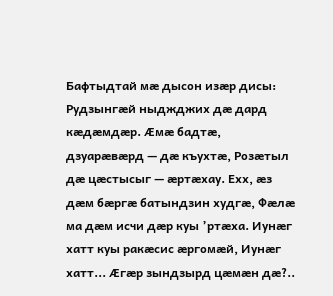Бафтыдтай мæ дысон изæр дисы: Рудзынгæй ныджджих дæ дард кæдæмдæр. Æмæ бадтæ, дзуарæвæрд — дæ къухтæ, Розæтыл дæ цæстысыг — æртæхау. Ехх, æз дæм бæргæ батындзин худгæ, Фæлæ ма дæм исчи дæр куы ’ртæха. Иунæг хатт куы ракæсис æргомæй, Иунæг хатт... Æгæр зындзырд цæмæн дæ?..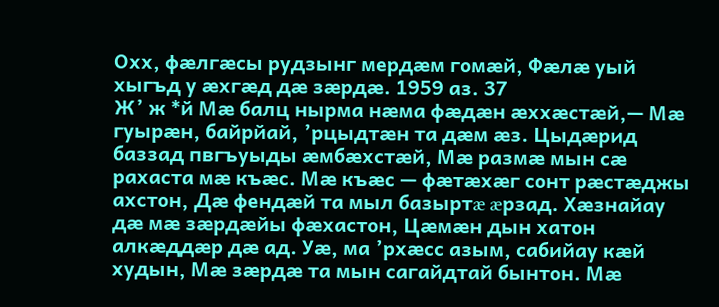Охх, фæлгæсы рудзынг мердæм гомæй, Фæлæ уый хыгъд у æхгæд дæ зæрдæ. 1959 аз. 37
Ж’ ж *й Мæ балц нырма нæма фæдæн æххæстæй,— Мæ гуырæн, байрйай, ’рцыдтæн та дæм æз. Цыдæрид баззад пвгъуыды æмбæхстæй, Мæ размæ мын сæ рахаста мæ къæс. Мæ къæс — фæтæхæг сонт рæстæджы ахстон, Дæ фендæй та мыл базыртæ æрзад. Хæзнайау дæ мæ зæрдæйы фæхастон, Цæмæн дын хатон алкæддæр дæ ад. Уæ, ма ’рхæсс азым, сабийау кæй худын, Мæ зæрдæ та мын сагайдтай бынтон. Мæ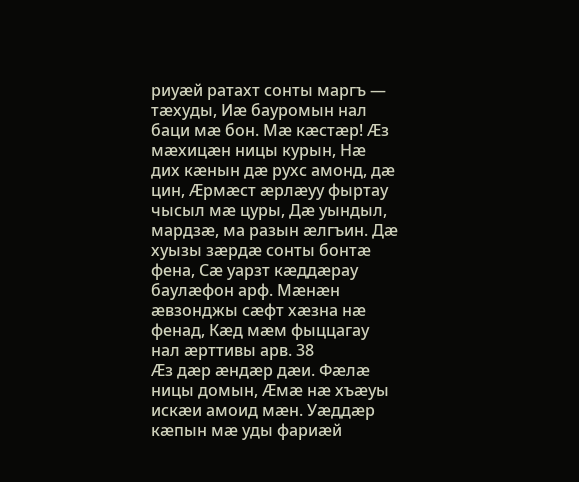риуæй ратахт сонты маргъ — тæхуды, Иæ бауромын нал баци мæ бон. Мæ кæстæр! Æз мæхицæн ницы курын, Нæ дих кæнын дæ рухс амонд, дæ цин, Æрмæст æрлæуу фыртау чысыл мæ цуры, Дæ уындыл, мардзæ, ма разын æлгъин. Дæ хуызы зæрдæ сонты бонтæ фена, Сæ уарзт кæддæрау баулæфон арф. Мæнæн æвзонджы сæфт хæзна нæ фенад, Кæд мæм фыццагау нал æрттивы арв. 38
Æз дæр æндæр дæи. Фæлæ ницы домын, Æмæ нæ хъæуы искæи амоид мæн. Уæддæр кæпын мæ уды фариæй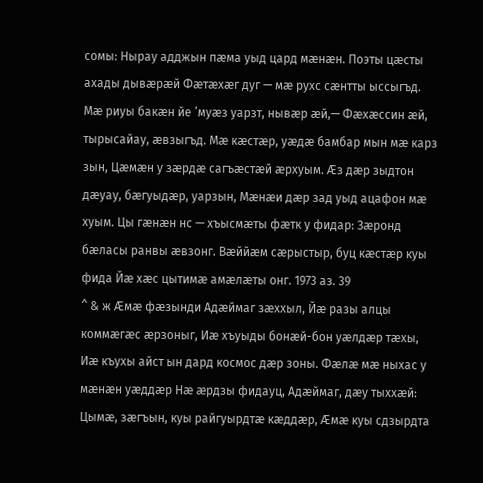сомы: Нырау адджын пæма уыд цард мæнæн. Поэты цæсты ахады дывæрæй Фæтæхæг дуг — мæ рухс сæнтты ыссыгъд. Мæ риуы бакæн йе ’муæз уарзт, нывæр æй,— Фæхæссин æй, тырысайау, æвзыгъд. Мæ кæстæр, уæдæ бамбар мын мæ карз зын, Цæмæн у зæрдæ сагъæстæй æрхуым. Æз дæр зыдтон дæуау, бæгуыдæр, уарзын, Мæнæи дæр зад уыд ацафон мæ хуым. Цы гæнæн нс — хъысмæты фæтк у фидар: Зæронд бæласы ранвы æвзонг. Вæййæм сæрыстыр, буц кæстæр куы фида Йæ хæс цытимæ амæлæты онг. 1973 аз. 39
^ & ж Æмæ фæзынди Адæймаг зæххыл, Йæ разы алцы коммæгæс æрзоныг, Иæ хъуыды бонæй-бон уæлдæр тæхы, Иæ къухы айст ын дард космос дæр зоны. Фæлæ мæ ныхас у мæнæн уæддæр Нæ æрдзы фидауц, Адæймаг, дæу тыххæй: Цымæ, зæгъын, куы райгуырдтæ кæддæр, Æмæ куы сдзырдта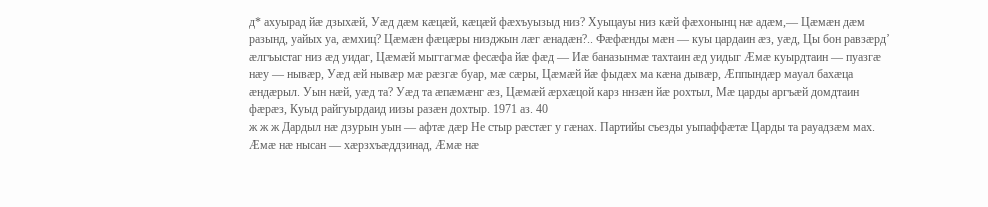д* ахуырад йæ дзыхæй, Уæд дæм кæцæй, кæцæй фæхъуызыд низ? Хуыцауы низ кæй фæхонынц нæ адæм,— Цæмæн дæм разынд, уайых уа, æмхиц? Цæмæн фæцæры низджын лæг æнадæн?.. Фæфæнды мæн — куы цардаин æз, уæд, Цы бон равзæрд’ æлгъыстаг низ æд уидаг, Цæмæй мыггагмæ фесæфа йæ фæд — Иæ баназынмæ тахтаин æд уидыг Æмæ куырдтаин — пуазгæ нæу — нывæр, Уæд æй нывæр мæ рæзгæ буар, мæ сæры, Цæмæй йæ фыдæх ма кæна дывæр, Æппындæр мауал бахæца æндæрыл. Уын нæй, уæд та? Уæд та æпæмæнг æз, Цæмæй æрхæцой карз ннзæн йæ рохтыл, Мæ царды аргъæй домдтаин фæрæз, Куыд райгуырдаид иизы разæн дохтыр. 1971 аз. 40
ж ж ж Дардыл нæ дзурын уын — афтæ дæр Не стыр рæстæг у гæнах. Партийы съезды уыпаффæтæ Царды та рауадзæм мах. Æмæ нæ нысан — хæрзхъæддзинад, Æмæ нæ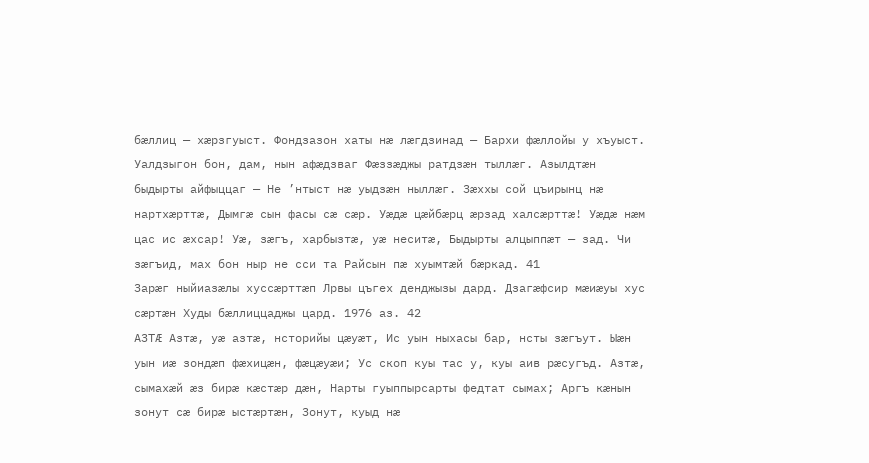бæллиц — хæрзгуыст. Фондзазон хаты нæ лæгдзинад — Бархи фæллойы у хъуыст. Уалдзыгон бон, дам, нын афæдзваг Фæззæджы ратдзæн тыллæг. Азылдтæн быдырты айфыццаг — Не ’нтыст нæ уыдзæн ныллæг. Зæххы сой цъирынц нæ нартхæрттæ, Дымгæ сын фасы сæ сæр. Уæдæ цæйбæрц æрзад халсæрттæ! Уæдæ нæм цас ис æхсар! Уæ, зæгъ, харбызтæ, уæ неситæ, Быдырты алцыппæт — зад. Чи зæгъид, мах бон ныр не сси та Райсын пæ хуымтæй бæркад. 41
Зарæг ныйиазæлы хуссæрттæп Лрвы цъгех денджызы дард. Дзагæфсир мæиæуы хус сæртæн Худы бæллиццаджы цард. 1976 аз. 42
АЗТÆ Азтæ, уæ азтæ, нсторийы цæуæт, Ис уын ныхасы бар, нсты зæгъут. Ыæн уын иæ зондæп фæхицæн, фæцæуæи; Ус скоп куы тас у, куы аив рæсугъд. Азтæ, сымахæй æз бирæ кæстæр дæн, Нарты гуыппырсарты федтат сымах; Аргъ кæнын зонут сæ бирæ ыстæртæн, Зонут, куыд нæ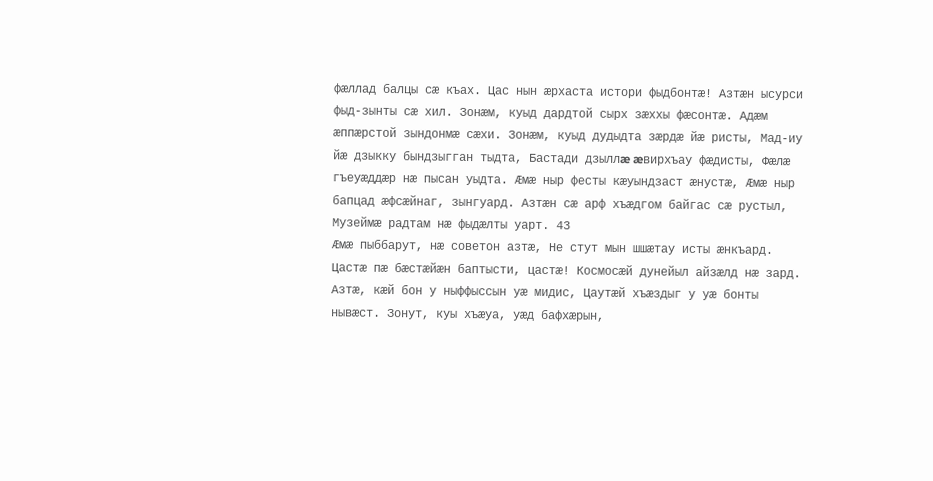фæллад балцы сæ къах. Цас нын æрхаста истори фыдбонтæ! Азтæн ысурси фыд-зынты сæ хил. Зонæм, куыд дардтой сырх зæххы фæсонтæ. Адæм æппæрстой зындонмæ сæхи. Зонæм, куыд дудыдта зæрдæ йæ ристы, Мад-иу йæ дзыкку бындзыгган тыдта, Бастади дзыллæ æвирхъау фæдисты, Фæлæ гъеуæддæр нæ пысан уыдта. Æмæ ныр фесты кæуындзаст æнустæ, Æмæ ныр бапцад æфсæйнаг, зынгуард. Азтæн сæ арф хъæдгом байгас сæ рустыл, Музеймæ радтам нæ фыдæлты уарт. 43
Æмæ пыббарут, нæ советон азтæ, Не стут мын шшæтау исты æнкъард. Цастæ пæ бæстæйæн баптысти, цастæ! Космосæй дунейыл айзæлд нæ зард. Азтæ, кæй бон у ныффыссын уæ мидис, Цаутæй хъæздыг у уæ бонты нывæст. Зонут, куы хъæуа, уæд бафхæрын,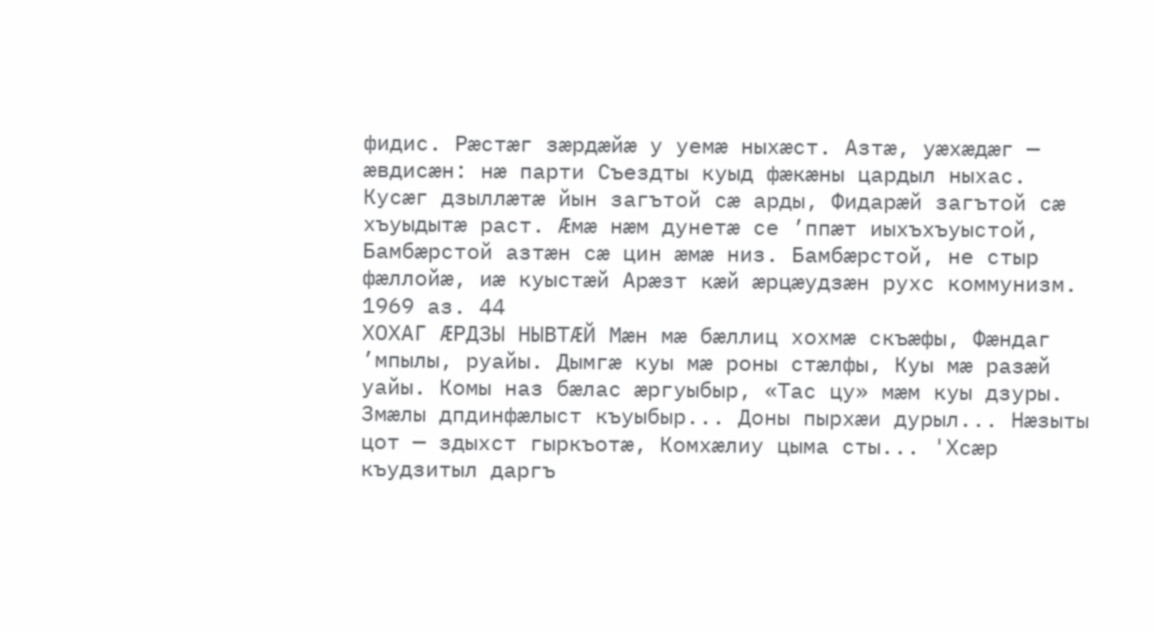фидис. Рæстæг зæрдæйæ у уемæ ныхæст. Азтæ, уæхæдæг — æвдисæн: нæ парти Съездты куыд фæкæны цардыл ныхас. Кусæг дзыллæтæ йын загътой сæ арды, Фидарæй загътой сæ хъуыдытæ раст. Æмæ нæм дунетæ се ’ппæт иыхъхъуыстой, Бамбæрстой азтæн сæ цин æмæ низ. Бамбæрстой, не стыр фæллойæ, иæ куыстæй Арæзт кæй æрцæудзæн рухс коммунизм. 1969 аз. 44
ХОХАГ ÆРДЗЫ НЫВТÆЙ Мæн мæ бæллиц хохмæ скъæфы, Фæндаг ’мпылы, руайы. Дымгæ куы мæ роны стæлфы, Куы мæ разæй уайы. Комы наз бæлас æргуыбыр, «Тас цу» мæм куы дзуры. Змæлы дпдинфæлыст къуыбыр... Доны пырхæи дурыл... Нæзыты цот — здыхст гыркъотæ, Комхæлиу цыма сты... 'Хсæр къудзитыл даргъ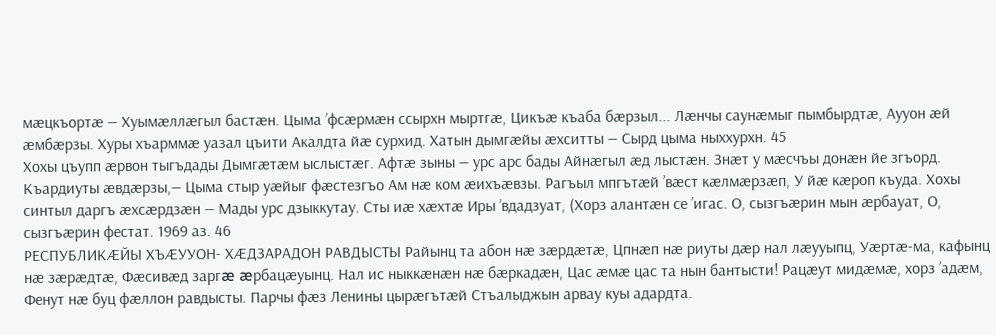мæцкъортæ — Хуымæллæгыл бастæн. Цыма ’фсæрмæн ссырхн мыртгæ, Цикъæ къаба бæрзыл... Лæнчы саунæмыг пымбырдтæ, Аууон æй æмбæрзы. Хуры хъарммæ уазал цъити Акалдта йæ сурхид. Хатын дымгæйы æхситты — Сырд цыма ныххурхн. 45
Хохы цъупп æрвон тыгъдады Дымгæтæм ыслыстæг. Афтæ зыны — урс арс бады Айнæгыл æд лыстæн. Знæт у мæсчъы донæн йе згъорд. Къардиуты æвдæрзы,— Цыма стыр уæйыг фæстезгъо Ам нæ ком æихъæвзы. Рагъыл мпгътæй ’вæст кæлмæрзæп, У йæ кæроп къуда. Хохы синтыл даргъ æхсæрдзæн — Мады урс дзыккутау. Сты иæ хæхтæ Иры ’вдадзуат, (Хорз алантæн се ’игас. О, сызгъæрин мын æрбауат, О, сызгъæрин фестат. 1969 аз. 46
РЕСПУБЛИКÆЙЫ ХЪÆУУОН- ХÆДЗАРАДОН РАВДЫСТЫ Райынц та абон нæ зæрдæтæ, Цпнæп нæ риуты дæр нал лæууыпц, Уæртæ-ма, кафынц нæ зæрæдтæ, Фæсивæд заргæ æрбацæуынц. Нал ис ныккæнæн нæ бæркадæн, Цас æмæ цас та нын бантысти! Рацæут мидæмæ, хорз ’адæм, Фенут нæ буц фæллон равдысты. Парчы фæз Ленины цырæгътæй Стъалыджын арвау куы адардта.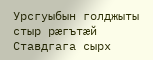Урсгуыбын голджыты стыр рæгътæй Ставдгага сырх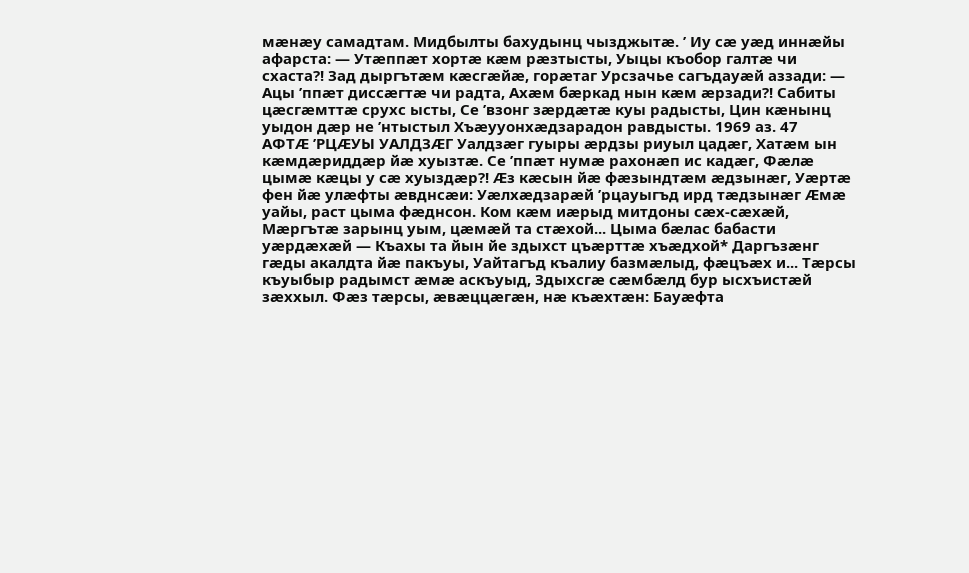мæнæу самадтам. Мидбылты бахудынц чызджытæ. ’ Иу сæ уæд иннæйы афарста: — Утæппæт хортæ кæм рæзтысты, Уыцы къобор галтæ чи схаста?! Зад дыргътæм кæсгæйæ, горæтаг Урсзачье сагъдауæй аззади: — Ацы ’ппæт диссæгтæ чи радта, Ахæм бæркад нын кæм æрзади?! Сабиты цæсгæмттæ срухс ысты, Се ’взонг зæрдæтæ куы радысты, Цин кæнынц уыдон дæр не ’нтыстыл Хъæууонхæдзарадон равдысты. 1969 аз. 47
АФТÆ ’РЦÆУЫ УАЛДЗÆГ Уалдзæг гуыры æрдзы риуыл цадæг, Хатæм ын кæмдæриддæр йæ хуызтæ. Се ’ппæт нумæ рахонæп ис кадæг, Фæлæ цымæ кæцы у сæ хуыздæр?! Æз кæсын йæ фæзындтæм æдзынæг, Уæртæ фен йæ улæфты æвднсæи: Уæлхæдзарæй ’рцауыгъд ирд тæдзынæг Æмæ уайы, раст цыма фæднсон. Ком кæм иæрыд митдоны сæх-сæхæй, Мæргътæ зарынц уым, цæмæй та стæхой... Цыма бæлас бабасти уæрдæхæй — Къахы та йын йе здыхст цъæрттæ хъæдхой* Даргъзæнг гæды акалдта йæ пакъуы, Уайтагъд къалиу базмæлыд, фæцъæх и... Тæрсы къуыбыр радымст æмæ аскъуыд, Здыхсгæ сæмбæлд бур ысхъистæй зæххыл. Фæз тæрсы, æвæццæгæн, нæ къæхтæн: Бауæфта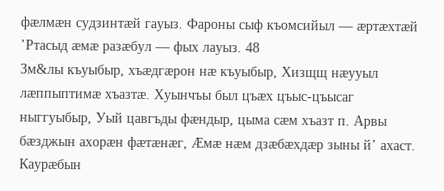фæлмæн судзинтæй гауыз. Фароны сыф къомсийыл — æртæхтæй ’Ртасыд æмæ разæбул — фых лауыз. 48
Зм&лы къуыбыр, хъæдгæрон нæ къуыбыр, Хизщщ нæууыл лæппыптимæ хъазтæ. Хуынчъы был цъæх цъыс-цъысаг ныггуыбыр, Уый цавгъды фæндыр, цыма сæм хъазт п. Арвы бæзджын ахорæн фæтæнæг, Æмæ нæм дзæбæхдæр зыны й’ ахаст. Каурæбын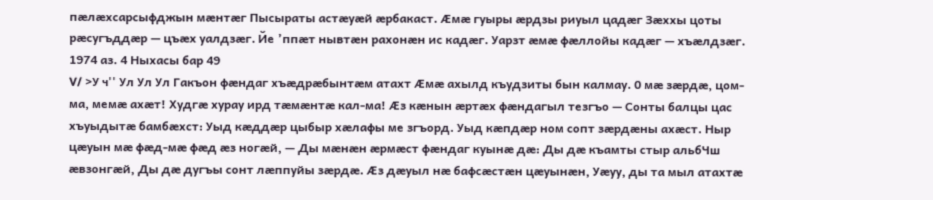пæлæхсарсыфджын мæнтæг Пысыраты астæуæй æрбакаст. Æмæ гуыры æрдзы риуыл цадæг Зæххы цоты рæсугъддæр — цъæх уалдзæг. Йе ’ппæт нывтæн рахонæн ис кадæг. Уарзт æмæ фæллойы кадæг — хъæлдзæг. 1974 аз. 4 Ныхасы бар 49
V/ >У ч'' Ул Ул Ул Гакъон фæндаг хъæдрæбынтæм атахт Æмæ ахылд къудзиты бын калмау. 0 мæ зæрдæ, цом-ма, мемæ ахæт! Худгæ хурау ирд тæмæнтæ кал-ма! Æз кæнын æртæх фæндагыл тезгъо — Сонты балцы цас хъуыдытæ бамбæхст: Уыд кæддæр цыбыр хæлафы ме згъорд. Уыд кæпдæр ном сопт зæрдæны ахæст. Ныр цæуын мæ фæд-мæ фæд æз ногæй, — Ды мæнæн æрмæст фæндаг куынæ дæ: Ды дæ къамты стыр альбЧш æвзонгæй, Ды дæ дугъы сонт лæппуйы зæрдæ. Æз дæуыл нæ бафсæстæн цæуынæн, Уæуу, ды та мыл атахтæ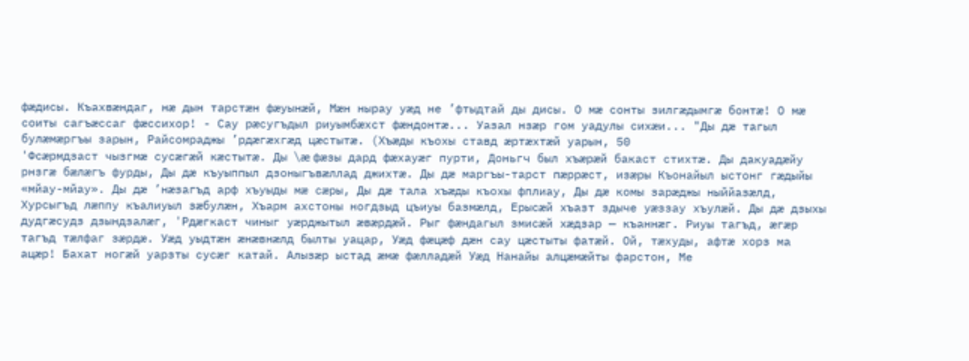фæдисы. Къахвæндаг, нæ дын тарстæн фæуынæй, Мæн нырау уæд не ’фтыдтай ды дисы. О мæ сонты зилгæдымгæ бонтæ! О мæ соиты сагъæссаг фæссихор! - Сау рæсугъдыл риуымбæхст фæндонтæ... Уазал нзæр гом уадулы сихæи... "Ды дæ тагыл булæмæргъы зарын, Райсомраджы ’рдæгæхгæд цæстытæ. (Хъæды къохы ставд æртæхтæй уарын, 50
'Фсæрмдзаст чызгмæ сусæгæй кæстытæ. Ды \æ фæзы дард фæхауæг пурти, Доньгч был хъæрæй бакаст стихтæ. Ды дакуадæйу рнзгæ бæлæгъ фурды, Ды дæ къуыппыл дзоныгъвæллад джихтæ. Ды дæ маргъы-тарст пæррæст, изæры Къонайыл ыстонг гæдыйы «мйау-мйау». Ды дæ ’нæзагъд арф хъуыды мæ сæры, Ды дæ тала хъæды къохы фплиау, Ды дæ комы зарæджы ныййазæлд, Хурсыгъд лæппу къалиуыл зæбулæн, Хъарм ахстоны ногдзыд цъиуы базмæлд, Ерысæй хъазт здыче уæззау хъулæй. Ды дæ дзыхы дудгæсудз дзындзалæг, 'Рдæгкаст чиныг уæрджытыл æвæрдæй. Рыг фæндагыл змисæй хæдзар — къаннæг. Риуы тагъд, æгæр тагъд тæлфаг зæрдæ. Уæд уыдтæн æнæвнæлд былты уацар, Уæд фæцæф дæн сау цæстыты фатæй. Ой, тæхуды, афтæ хорз ма ацæр! Бахат ногæй уарзты сусæг катай. Алызæр ыстад æмæ фæлладæй Уæд Нанайы алцæмæйты фарстон, Ме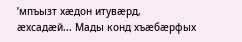’мпъызт хæдон итувæрд, æхсадæй... Мады конд хъæбæрфых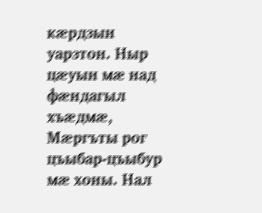кæрдзын уарзтон. Ныр цæуын мæ над фæндагыл хъæдмæ, Мæргъты рог цъыбар-цъыбур мæ хоны. Нал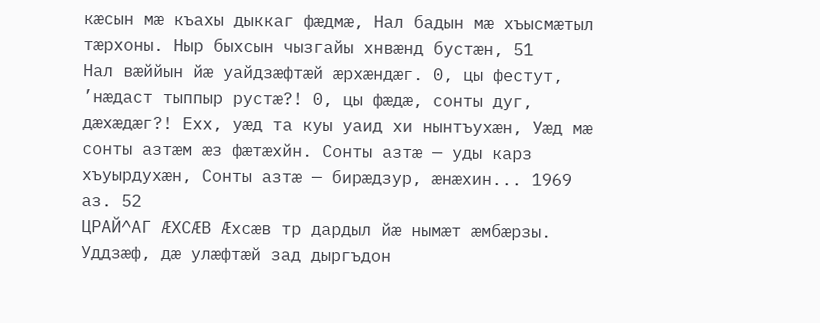кæсын мæ къахы дыккаг фæдмæ, Нал бадын мæ хъысмæтыл тæрхоны. Ныр быхсын чызгайы хнвæнд бустæн, 51
Нал вæййын йæ уайдзæфтæй æрхæндæг. 0, цы фестут, ’нæдаст тыппыр рустæ?! 0, цы фæдæ, сонты дуг, дæхæдæг?! Ехх, уæд та куы уаид хи нынтъухæн, Уæд мæ сонты азтæм æз фæтæхйн. Сонты азтæ — уды карз хъуырдухæн, Сонты азтæ — бирæдзур, æнæхин... 1969 аз. 52
ЦРАЙ^АГ ÆХСÆВ Æхсæв тр дардыл йæ нымæт æмбæрзы. Уддзæф, дæ улæфтæй зад дыргъдон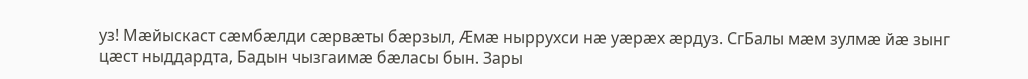уз! Мæйыскаст сæмбæлди сæрвæты бæрзыл, Æмæ ныррухси нæ уæрæх æрдуз. СгБалы мæм зулмæ йæ зынг цæст ныддардта, Бадын чызгаимæ бæласы бын. Зары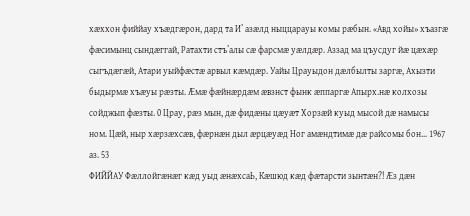хæххон фиййау хъæдгæрон, дард та И’ азæлд ныццарауы комы рæбын. «Авд хойы» хъазгæ фæсимынц сындæггай, Ратахти стъ’алы сæ фарсмæ уæлдæр. Аззад ма цъусдуг йæ цæхæр сыгъдæгæй, Атари уыйфæстæ арвыл кæмдæр. Уайы Црауыдон дæлбылты заргæ, Ахызти быдырмæ хъæуы рæзты. Æмæ фæйнæрдæм æвзнст фынк æппаргæ Апырх.нæ колхозы сойджып фæзты. 0 Црау, рæз мын, дæ фидæны цæуæт Хорзæй куыд мысой дæ намысы ном. Цæй, ныр хæрзæхсæв, фæрнæн дыл æрцæуæд Ног амæндтимæ дæ райсомы бон... 1967 аз. 53
ФИЙЙАУ Фæллойгæнæг кæд уыд æнæхсаЬ, Кæшюд кæд фæтарсти зынтæн?! Æз дæн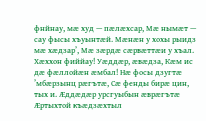фнйнау, мæ худ — пæлæхсар, Мæ нымæт — сау фысы хъуынтæй. Мæнæн у хохы рыидз мæ хæдзар’, Мæ зæрдæ сæрвæттæи у хъал. Хæххон фиййау! Уæддæр, æвæдза, Кæм ис дæ фæллойæн æмбал! Нæ фосы дзугтæ ’мбæрзынц рæгътæ, Сæ фенды бирæ цин, тых и. Æддæдæр урсгуыбын æврæгътæ Æртыхтой къæдзæхтыл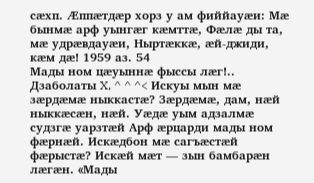сæхп. Æппæтдæр хорз у ам фиййауæи: Мæ бынмæ арф уынгæг кæмттæ, Фæлæ ды та, мæ удрæвдауæи, Ныртæккæ, æй-джиди, кæм дæ! 1959 аз. 54
Мады ном цæуыннæ фыссы лæг!.. Дзаболаты X, ^ ^ ^< Искуы мын мæ зæрдæмæ ныккастæ? Зæрдæмæ, дам, нæй ныккæсæн, нæй. Уæдæ уым адзалмæ судзгæ уарзтæй Арф æрцарди мады ном фæрнæй. Искæдбон мæ сагъæстæй фæрыстæ? Искæй мæт — зын бамбарæн лæгæн. «Мады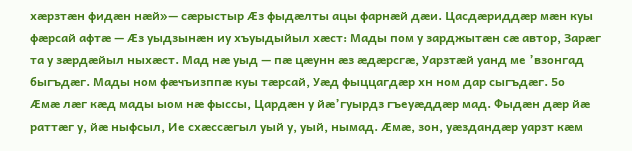хæрзтæн фидæн нæй»— сæрыстыр Æз фыдæлты ацы фарнæй дæи. Цасдæриддæр мæн куы фæрсай афтæ — Æз уыдзынæн иу хъуыдыйыл хæст: Мады пом у зарджытæн сæ автор, Зарæг та у зæрдæйыл ныхæст. Мад нæ уыд — пæ цæунн æз æдæрсгæ, Уарзтæй уанд ме ’взонгад быгъдæг. Мады ном фæчъизппæ куы тæрсай, Уæд фыццагдæр хн ном дар сыгъдæг. 5о
Æмæ лæг кæд мады ыом нæ фыссы, Цардæн у йæ’гуырдз гъеуæддæр мад. Фыдæн дæр йæ раттæг у, йæ ныфсыл, Ие схæссæгыл уый у, уый, нымад. Æмæ, зон, уæздандæр уарзт кæм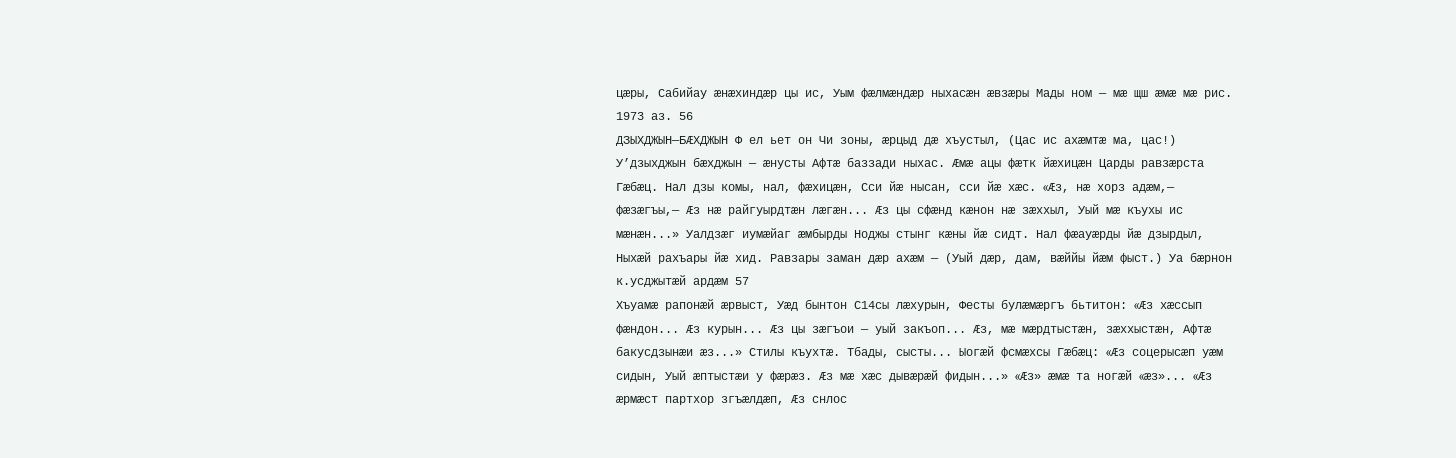цæры, Сабийау æнæхиндæр цы ис, Уым фæлмæндæр ныхасæн æвзæры Мады ном — мæ щш æмæ мæ рис. 1973 аз. 56
ДЗЫХДЖЫН—БÆХДЖЫН Ф ел ьет он Чи зоны, æрцыд дæ хъустыл, (Цас ис ахæмтæ ма, цас!) У’дзыхджын бæхджын — æнусты Афтæ баззади ныхас. Æмæ ацы фæтк йæхицæн Царды равзæрста Гæбæц. Нал дзы комы, нал, фæхицæн, Сси йæ нысан, сси йæ хæс. «Æз, нæ хорз адæм,— фæзæгъы,— Æз нæ райгуырдтæн лæгæн... Æз цы сфæнд кæнон нæ зæххыл, Уый мæ къухы ис мæнæн...» Уалдзæг иумæйаг æмбырды Ноджы стынг кæны йæ сидт. Нал фæауæрды йæ дзырдыл, Ныхæй рахъары йæ хид. Равзары заман дæр ахæм — (Уый дæр, дам, вæййы йæм фыст.) Уа бæрнон к.усджытæй ардæм 57
Хъуамæ рапонæй æрвыст, Уæд бынтон С14сы лæхурын, Фесты булæмæргъ бьтитон: «Æз хæссып фæндон... Æз курын... Æз цы зæгъои — уый закъоп... Æз, мæ мæрдтыстæн, зæххыстæн, Афтæ бакусдзынæи æз...» Стилы къухтæ. Тбады, сысты... Ыогæй фсмæхсы Гæбæц: «Æз соцерысæп уæм сидын, Уый æптыстæи у фæрæз. Æз мæ хæс дывæрæй фидын...» «Æз» æмæ та ногæй «æз»... «Æз æрмæст партхор згъæлдæп, Æз снлос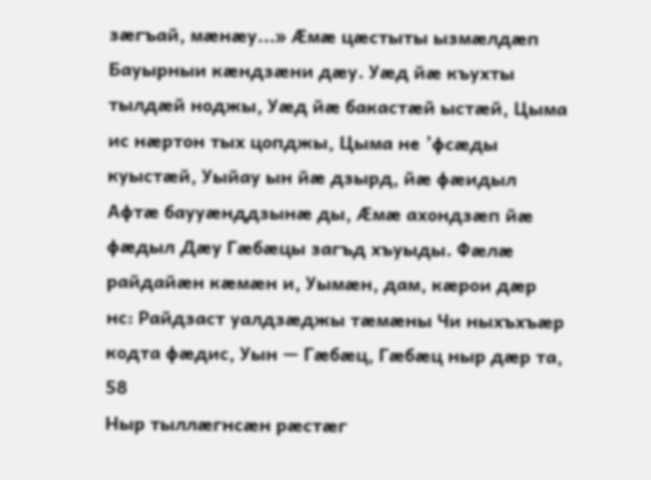зæгъай, мæнæу...» Æмæ цæстыты ызмæлдæп Бауырныи кæндзæни дæу. Уæд йæ къухты тылдæй ноджы, Уæд йæ бакастæй ыстæй, Цыма ис нæртон тых цопджы, Цыма не ’фсæды куыстæй, Уыйау ын йæ дзырд, йæ фæидыл Афтæ баууæнддзынæ ды, Æмæ ахондзæп йæ фæдыл Дæу Гæбæцы загъд хъуыды. Фæлæ райдайæн кæмæн и, Уымæн, дам, кæрои дæр нс: Райдзаст уалдзæджы тæмæны Чи ныхъхъæр кодта фæдис, Уын — Гæбæц, Гæбæц ныр дæр та, 58
Ныр тыллæгнсæн рæстæг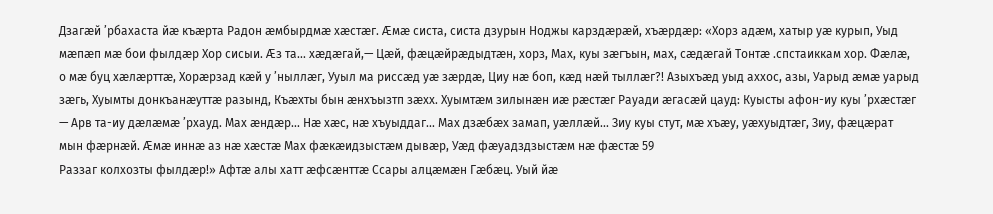Дзагæй ’рбахаста йæ къæрта Радон æмбырдмæ хæстæг. Æмæ систа, систа дзурын Ноджы карздæрæй, хъæрдæр: «Хорз адæм, хатыр уæ курып, Уыд мæпæп мæ бои фылдæр Хор сисыи. Æз та... хæдæгай,— Цæй, фæцæйрæдыдтæн, хорз, Мах, куы зæгъын, мах, сæдæгай Тонтæ .спстаиккам хор. Фæлæ, о мæ буц хæлæрттæ, Хорæрзад кæй у ’ныллæг, Ууыл ма риссæд уæ зæрдæ, Циу нæ боп, кæд нæй тыллæг?! Азыхъæд уыд аххос, азы, Уарыд æмæ уарыд зæгь, Хуымты донкъанæуттæ разынд, Къæхты бын æнхъызтп зæхх. Хуымтæм зилынæн иæ рæстæг Рауади æгасæй цауд: Куысты афон-иу куы ’рхæстæг — Арв та-иу дæлæмæ ’рхауд. Мах æндæр... Нæ хæс, нæ хъуыддаг... Мах дзæбæх замап, уæллæй... Зиу куы стут, мæ хъæу, уæхуыдтæг, Зиу, фæцæрат мын фæрнæй. Æмæ иннæ аз нæ хæстæ Мах фæкæидзыстæм дывæр, Уæд фæуадздзыстæм нæ фæстæ 59
Раззаг колхозты фылдæр!» Афтæ алы хатт æфсæнттæ Ссары алцæмæн Гæбæц. Уый йæ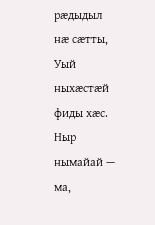рæдыдыл нæ сæтты, Уый ныхæстæй фиды хæс. Ныр нымайай — ма,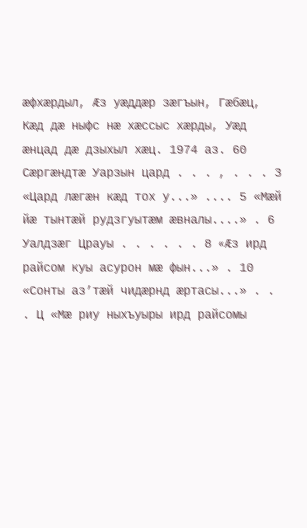æфхæрдыл, Æз уæддæр зæгъын, Гæбæц, Кæд дæ ныфс нæ хæссыс хæрды, Уæд æнцад дæ дзыхыл хæц. 1974 аз. 60
Сæргæндтæ Уарзын цард . . . , . . . 3 «Цард лæгæн кæд тох у...» .... 5 «Мæй йæ тынтæй рудзгуытæм æвналы....» . 6 Уалдзæг Црауы . . . . . . 8 «Æз ирд райсом куы асурон мæ фын...» . 10 «Сонты аз’тæй чидæрнд æртасы...» . . . Ц «Мæ риу ныхъуыры ирд райсомы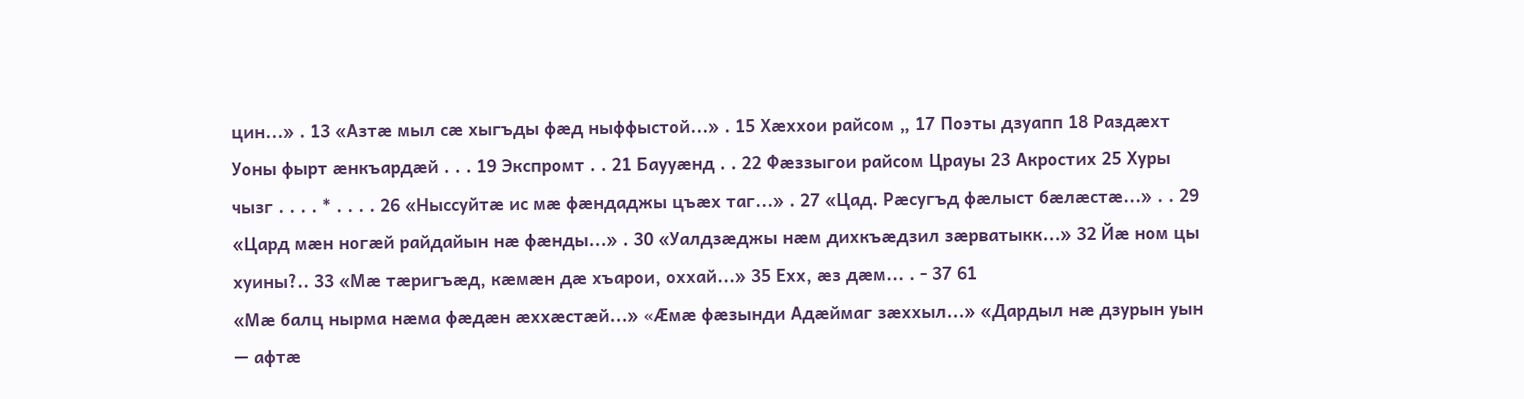цин...» . 13 «Азтæ мыл сæ хыгъды фæд ныффыстой...» . 15 Хæххои райсом „ 17 Поэты дзуапп 18 Раздæхт Уоны фырт æнкъардæй . . . 19 Экспромт . . 21 Баууæнд . . 22 Фæззыгои райсом Црауы 23 Акростих 25 Хуры чызг . . . . * . . . . 26 «Ныссуйтæ ис мæ фæндаджы цъæх таг...» . 27 «Цад. Рæсугъд фæлыст бæлæстæ...» . . 29 «Цард мæн ногæй райдайын нæ фæнды...» . 30 «Уалдзæджы нæм дихкъæдзил зæрватыкк...» 32 Йæ ном цы хуины?.. 33 «Мæ тæригъæд, кæмæн дæ хъарои, оххай...» 35 Ехх, æз дæм... . - 37 61
«Мæ балц нырма нæма фæдæн æххæстæй...» «Æмæ фæзынди Адæймаг зæххыл...» «Дардыл нæ дзурын уын — афтæ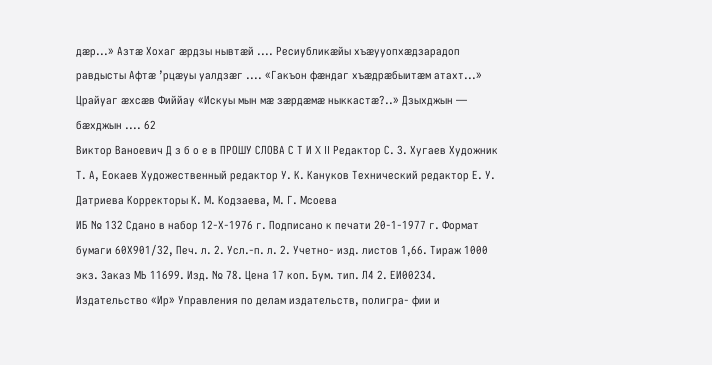дæр...» Азтæ Хохаг æрдзы нывтæй .... Ресиубликæйы хъæууопхæдзарадоп равдысты Афтæ ’рцæуы уалдзæг .... «Гакъон фæндаг хъæдрæбыитæм атахт...» Црайуаг æхсæв Фиййау «Искуы мын мæ зæрдæмæ ныккастæ?..» Дзыхджын — бæхджын .... 62
Виктор Ваноевич Д з б о е в ПРОШУ СЛОВА С Т И X II Редактор С. 3. Хугаев Художник Т. А, Еокаев Художественный редактор У. К. Кануков Технический редактор Е. У. Датриева Корректоры К. М. Кодзаева, М. Г. Мсоева
ИБ № 132 Сдано в набор 12-Х-1976 г. Подписано к печати 20-1-1977 г. Формат бумаги 60Х901/32, Печ. л. 2. Усл.-п. л. 2. Учетно- изд. листов 1,66. Тираж 1000 экз. Заказ МЬ 11699. Изд. № 78. Цена 17 коп. Бум. тип. Л4 2. ЕИ00234. Издательство «Ир» Управления по делам издательств, полигра- фии и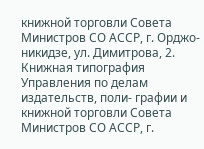книжной торговли Совета Министров СО АССР, г. Орджо- никидзе, ул. Димитрова, 2. Книжная типография Управления по делам издательств, поли- графии и книжной торговли Совета Министров СО АССР, г.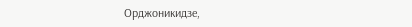Орджоникидзе,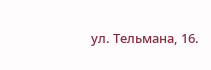ул. Тельмана, 16.